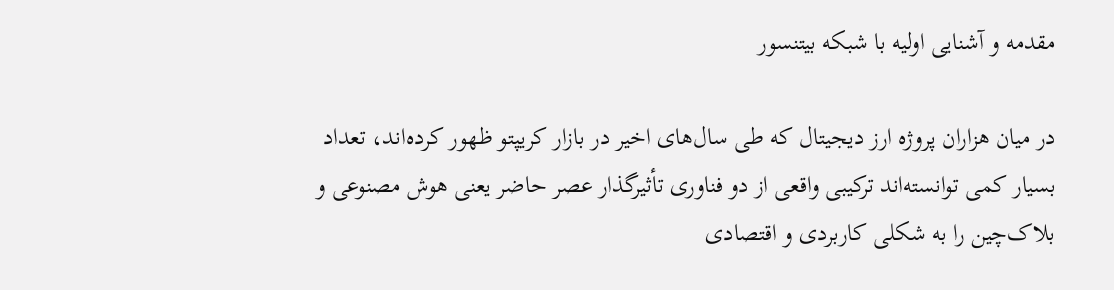مقدمه و آشنایی اولیه با شبکه بیتنسور

در میان هزاران پروژه ارز دیجیتال که طی سال‌های اخیر در بازار کریپتو ظهور کرده‌اند، تعداد بسیار کمی توانسته‌اند ترکیبی واقعی از دو فناوری تأثیرگذار عصر حاضر یعنی هوش مصنوعی و بلاک‌چین را به شکلی کاربردی و اقتصادی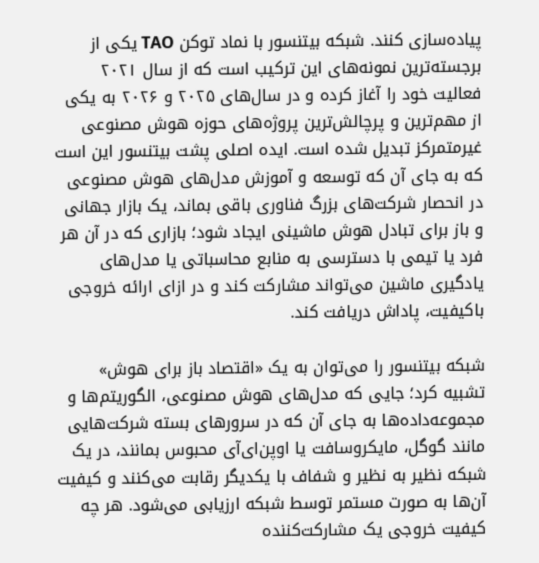پیاده‌سازی کنند. شبکه بیتنسور با نماد توکن TAO یکی از برجسته‌ترین نمونه‌های این ترکیب است که از سال ۲۰۲۱ فعالیت خود را آغاز کرده و در سال‌های ۲۰۲۵ و ۲۰۲۶ به یکی از مهم‌ترین و پرچالش‌ترین پروژه‌های حوزه هوش مصنوعی غیرمتمرکز تبدیل شده است. ایده اصلی پشت بیتنسور این است که به جای آن که توسعه و آموزش مدل‌های هوش مصنوعی در انحصار شرکت‌های بزرگ فناوری باقی بماند، یک بازار جهانی و باز برای تبادل هوش ماشینی ایجاد شود؛ بازاری که در آن هر فرد یا تیمی با دسترسی به منابع محاسباتی یا مدل‌های یادگیری ماشین می‌تواند مشارکت کند و در ازای ارائه خروجی باکیفیت، پاداش دریافت کند.

شبکه بیتنسور را می‌توان به یک «اقتصاد باز برای هوش» تشبیه کرد؛ جایی که مدل‌های هوش مصنوعی، الگوریتم‌ها و مجموعه‌داده‌ها به جای آن که در سرورهای بسته شرکت‌هایی مانند گوگل، مایکروسافت یا اوپن‌ای‌آی محبوس بمانند، در یک شبکه نظیر به نظیر و شفاف با یکدیگر رقابت می‌کنند و کیفیت آن‌ها به صورت مستمر توسط شبکه ارزیابی می‌شود. هر چه کیفیت خروجی یک مشارکت‌کننده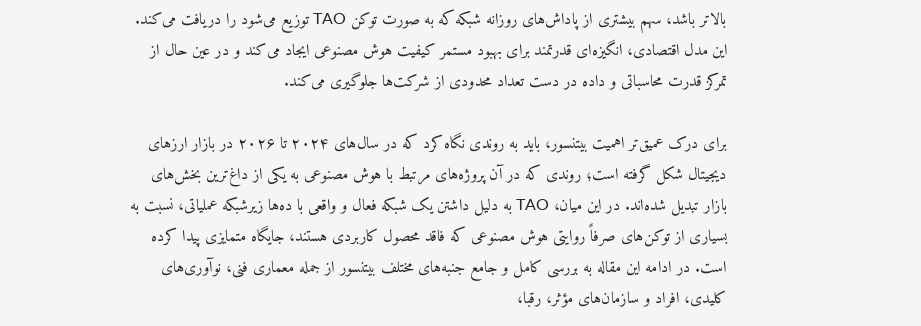بالاتر باشد، سهم بیشتری از پاداش‌های روزانه شبکه که به صورت توکن TAO توزیع می‌شود را دریافت می‌کند. این مدل اقتصادی، انگیزه‌ای قدرتمند برای بهبود مستمر کیفیت هوش مصنوعی ایجاد می‌کند و در عین حال از تمرکز قدرت محاسباتی و داده در دست تعداد محدودی از شرکت‌ها جلوگیری می‌کند.

برای درک عمیق‌تر اهمیت بیتنسور، باید به روندی نگاه کرد که در سال‌های ۲۰۲۴ تا ۲۰۲۶ در بازار ارزهای دیجیتال شکل گرفته است؛ روندی که در آن پروژه‌های مرتبط با هوش مصنوعی به یکی از داغ‌ترین بخش‌های بازار تبدیل شده‌اند. در این میان، TAO به دلیل داشتن یک شبکه فعال و واقعی با ده‌ها زیرشبکه عملیاتی، نسبت به بسیاری از توکن‌های صرفاً روایتی هوش مصنوعی که فاقد محصول کاربردی هستند، جایگاه متمایزی پیدا کرده است. در ادامه این مقاله به بررسی کامل و جامع جنبه‌های مختلف بیتنسور از جمله معماری فنی، نوآوری‌های کلیدی، افراد و سازمان‌های مؤثر، رقبا،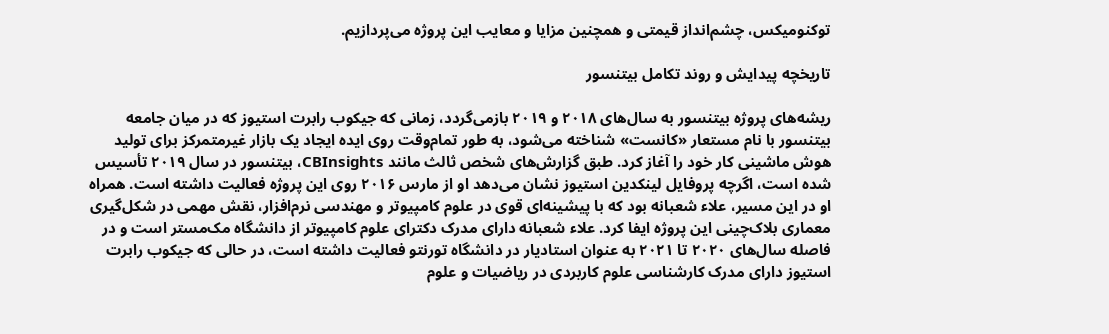توکنومیکس، چشم‌انداز قیمتی و همچنین مزایا و معایب این پروژه می‌پردازیم.

تاریخچه پیدایش و روند تکامل بیتنسور

ریشه‌های پروژه بیتنسور به سال‌های ۲۰۱۸ و ۲۰۱۹ بازمی‌گردد، زمانی که جیکوب رابرت استیوز که در میان جامعه بیتنسور با نام مستعار «کانست» شناخته می‌شود، به طور تمام‌وقت روی ایده ایجاد یک بازار غیرمتمرکز برای تولید هوش ماشینی کار خود را آغاز کرد. طبق گزارش‌های شخص ثالث مانند CBInsights، بیتنسور در سال ۲۰۱۹ تأسیس شده است، اگرچه پروفایل لینکدین استیوز نشان می‌دهد او از مارس ۲۰۱۶ روی این پروژه فعالیت داشته است. همراه او در این مسیر، علاء شعبانه بود که با پیشینه‌ای قوی در علوم کامپیوتر و مهندسی نرم‌افزار، نقش مهمی در شکل‌گیری معماری بلاک‌چینی این پروژه ایفا کرد. علاء شعبانه دارای مدرک دکترای علوم کامپیوتر از دانشگاه مک‌مستر است و در فاصله سال‌های ۲۰۲۰ تا ۲۰۲۱ به عنوان استادیار در دانشگاه تورنتو فعالیت داشته است، در حالی که جیکوب رابرت استیوز دارای مدرک کارشناسی علوم کاربردی در ریاضیات و علوم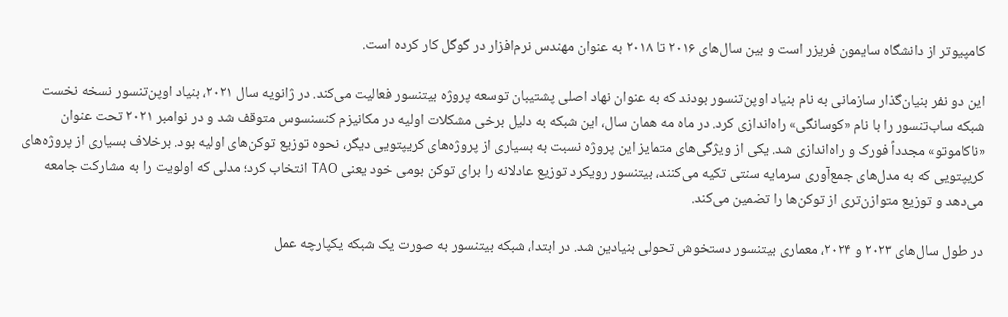کامپیوتر از دانشگاه سایمون فریزر است و بین سال‌های ۲۰۱۶ تا ۲۰۱۸ به عنوان مهندس نرم‌افزار در گوگل کار کرده است.

این دو نفر بنیان‌گذار سازمانی به نام بنیاد اوپن‌تنسور بودند که به عنوان نهاد اصلی پشتیبان توسعه پروژه بیتنسور فعالیت می‌کند. در ژانویه سال ۲۰۲۱، بنیاد اوپن‌تنسور نسخه نخست شبکه ساب‌تنسور را با نام «کوسانگی» راه‌اندازی کرد. در ماه مه همان سال، این شبکه به دلیل برخی مشکلات اولیه در مکانیزم کنسنسوس متوقف شد و در نوامبر ۲۰۲۱ تحت عنوان «ناکاموتو» مجدداً فورک و راه‌اندازی شد. یکی از ویژگی‌های متمایز این پروژه نسبت به بسیاری از پروژه‌های کریپتویی دیگر، نحوه توزیع توکن‌های اولیه بود. برخلاف بسیاری از پروژه‌های کریپتویی که به مدل‌های جمع‌آوری سرمایه سنتی تکیه می‌کنند، بیتنسور رویکرد توزیع عادلانه را برای توکن بومی خود یعنی TAO انتخاب کرد؛ مدلی که اولویت را به مشارکت جامعه می‌دهد و توزیع متوازن‌تری از توکن‌ها را تضمین می‌کند.

در طول سال‌های ۲۰۲۳ و ۲۰۲۴، معماری بیتنسور دستخوش تحولی بنیادین شد. در ابتدا، شبکه بیتنسور به صورت یک شبکه یکپارچه عمل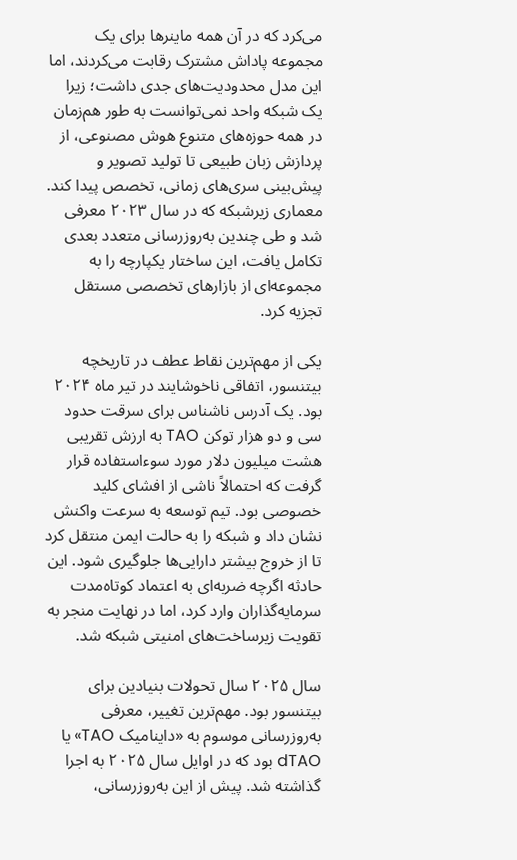می‌کرد که در آن همه ماینرها برای یک مجموعه پاداش مشترک رقابت می‌کردند، اما این مدل محدودیت‌های جدی داشت؛ زیرا یک شبکه واحد نمی‌توانست به طور هم‌زمان در همه حوزه‌های متنوع هوش مصنوعی، از پردازش زبان طبیعی تا تولید تصویر و پیش‌بینی سری‌های زمانی، تخصص پیدا کند. معماری زیرشبکه که در سال ۲۰۲۳ معرفی شد و طی چندین به‌روزرسانی متعدد بعدی تکامل یافت، این ساختار یکپارچه را به مجموعه‌ای از بازارهای تخصصی مستقل تجزیه کرد.

یکی از مهم‌ترین نقاط عطف در تاریخچه بیتنسور، اتفاقی ناخوشایند در تیر ماه ۲۰۲۴ بود. یک آدرس ناشناس برای سرقت حدود سی و دو هزار توکن TAO به ارزش تقریبی هشت میلیون دلار مورد سوءاستفاده قرار گرفت که احتمالاً ناشی از افشای کلید خصوصی بود. تیم توسعه به سرعت واکنش نشان داد و شبکه را به حالت ایمن منتقل کرد تا از خروج بیشتر دارایی‌ها جلوگیری شود. این حادثه اگرچه ضربه‌ای به اعتماد کوتاه‌مدت سرمایه‌گذاران وارد کرد، اما در نهایت منجر به تقویت زیرساخت‌های امنیتی شبکه شد.

سال ۲۰۲۵ سال تحولات بنیادین برای بیتنسور بود. مهم‌ترین تغییر، معرفی به‌روزرسانی موسوم به «داینامیک TAO» یا dTAO بود که در اوایل سال ۲۰۲۵ به اجرا گذاشته شد. پیش از این به‌روزرسانی،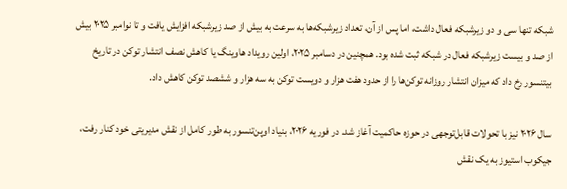شبکه تنها سی و دو زیرشبکه فعال داشت، اما پس از آن، تعداد زیرشبکه‌ها به سرعت به بیش از صد زیرشبکه افزایش یافت و تا نوامبر ۲۰۲۵ بیش از صد و بیست زیرشبکه فعال در شبکه ثبت شده بود. همچنین در دسامبر ۲۰۲۵، اولین رویداد هاوینگ یا کاهش نصف انتشار توکن در تاریخ بیتنسور رخ داد که میزان انتشار روزانه توکن‌ها را از حدود هفت هزار و دویست توکن به سه هزار و ششصد توکن کاهش داد.

سال ۲۰۲۶ نیز با تحولات قابل‌توجهی در حوزه حاکمیت آغاز شد. در فوریه ۲۰۲۶، بنیاد اوپن‌تنسور به طور کامل از نقش مدیریتی خود کنار رفت، جیکوب استیوز به یک نقش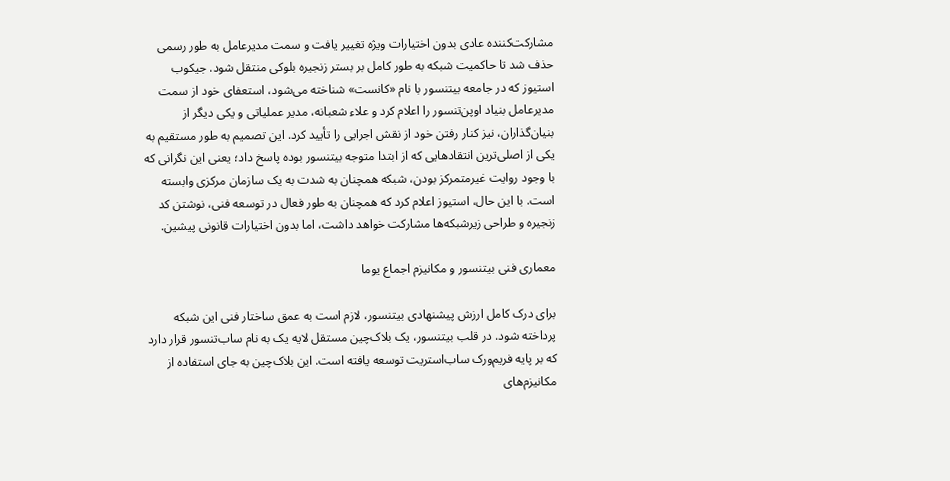مشارکت‌کننده عادی بدون اختیارات ویژه تغییر یافت و سمت مدیرعامل به طور رسمی حذف شد تا حاکمیت شبکه به طور کامل بر بستر زنجیره بلوکی منتقل شود. جیکوب استیوز که در جامعه بیتنسور با نام «کانست» شناخته می‌شود، استعفای خود از سمت مدیرعامل بنیاد اوپن‌تنسور را اعلام کرد و علاء شعبانه، مدیر عملیاتی و یکی دیگر از بنیان‌گذاران، نیز کنار رفتن خود از نقش اجرایی را تأیید کرد. این تصمیم به طور مستقیم به یکی از اصلی‌ترین انتقادهایی که از ابتدا متوجه بیتنسور بوده پاسخ داد؛ یعنی این نگرانی که با وجود روایت غیرمتمرکز بودن، شبکه همچنان به شدت به یک سازمان مرکزی وابسته است. با این حال، استیوز اعلام کرد که همچنان به طور فعال در توسعه فنی، نوشتن کد زنجیره و طراحی زیرشبکه‌ها مشارکت خواهد داشت، اما بدون اختیارات قانونی پیشین.

معماری فنی بیتنسور و مکانیزم اجماع یوما

برای درک کامل ارزش پیشنهادی بیتنسور، لازم است به عمق ساختار فنی این شبکه پرداخته شود. در قلب بیتنسور، یک بلاک‌چین مستقل لایه یک به نام ساب‌تنسور قرار دارد که بر پایه فریم‌ورک ساب‌استریت توسعه یافته است. این بلاک‌چین به جای استفاده از مکانیزم‌های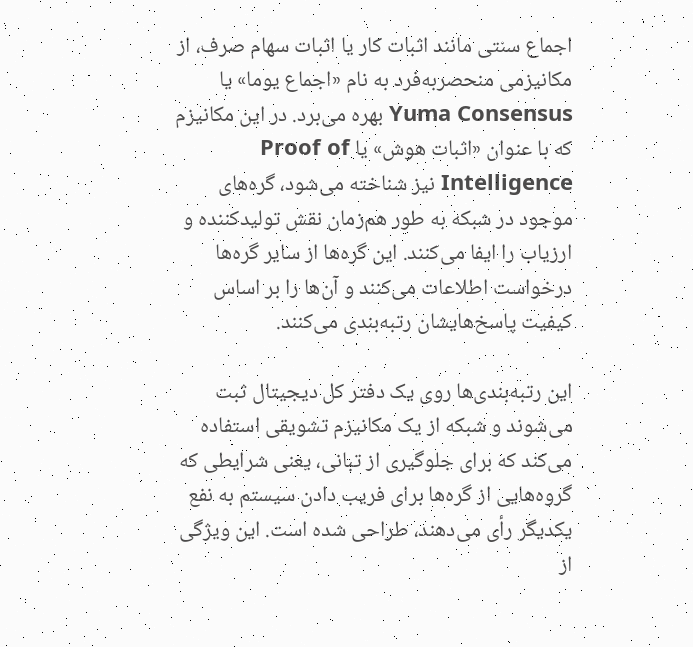اجماع سنتی مانند اثبات کار یا اثبات سهام صرف، از مکانیزمی منحصربه‌فرد به نام «اجماع یوما» یا Yuma Consensus بهره می‌برد. در این مکانیزم که با عنوان «اثبات هوش» یا Proof of Intelligence نیز شناخته می‌شود، گره‌های موجود در شبکه به طور هم‌زمان نقش تولیدکننده و ارزیاب را ایفا می‌کنند. این گره‌ها از سایر گره‌ها درخواست اطلاعات می‌کنند و آن‌ها را بر اساس کیفیت پاسخ‌هایشان رتبه‌بندی می‌کنند.

این رتبه‌بندی‌ها روی یک دفتر کل دیجیتال ثبت می‌شوند و شبکه از یک مکانیزم تشویقی استفاده می‌کند که برای جلوگیری از تبانی، یعنی شرایطی که گروه‌هایی از گره‌ها برای فریب دادن سیستم به نفع یکدیگر رأی می‌دهند، طراحی شده است. این ویژگی از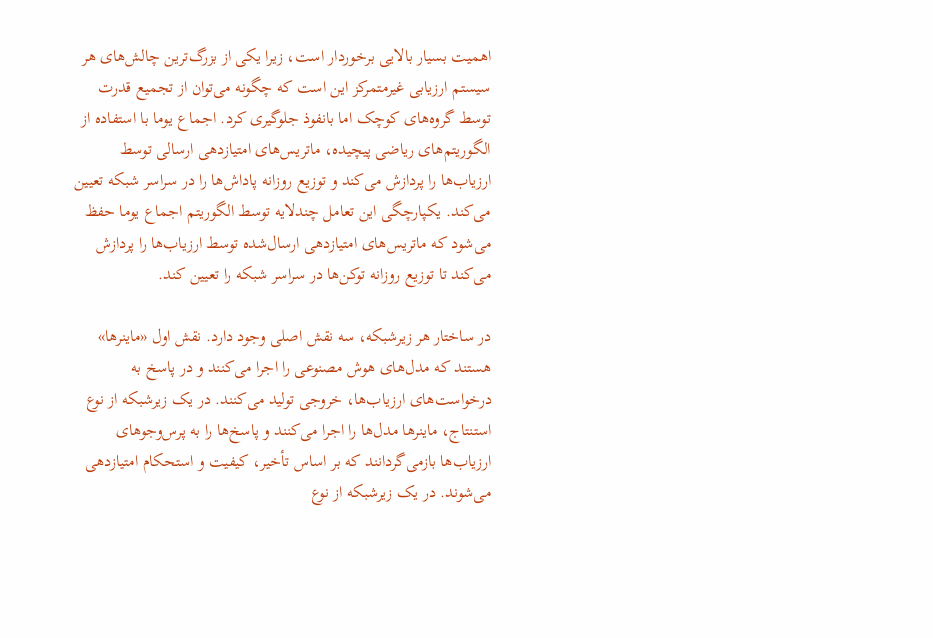اهمیت بسیار بالایی برخوردار است، زیرا یکی از بزرگ‌ترین چالش‌های هر سیستم ارزیابی غیرمتمرکز این است که چگونه می‌توان از تجمیع قدرت توسط گروه‌های کوچک اما بانفوذ جلوگیری کرد. اجماع یوما با استفاده از الگوریتم‌های ریاضی پیچیده، ماتریس‌های امتیازدهی ارسالی توسط ارزیاب‌ها را پردازش می‌کند و توزیع روزانه پاداش‌ها را در سراسر شبکه تعیین می‌کند. یکپارچگی این تعامل چندلایه توسط الگوریتم اجماع یوما حفظ می‌شود که ماتریس‌های امتیازدهی ارسال‌شده توسط ارزیاب‌ها را پردازش می‌کند تا توزیع روزانه توکن‌ها در سراسر شبکه را تعیین کند.

در ساختار هر زیرشبکه، سه نقش اصلی وجود دارد. نقش اول «ماینرها» هستند که مدل‌های هوش مصنوعی را اجرا می‌کنند و در پاسخ به درخواست‌های ارزیاب‌ها، خروجی تولید می‌کنند. در یک زیرشبکه از نوع استنتاج، ماینرها مدل‌ها را اجرا می‌کنند و پاسخ‌ها را به پرس‌وجوهای ارزیاب‌ها بازمی‌گردانند که بر اساس تأخیر، کیفیت و استحکام امتیازدهی می‌شوند. در یک زیرشبکه از نوع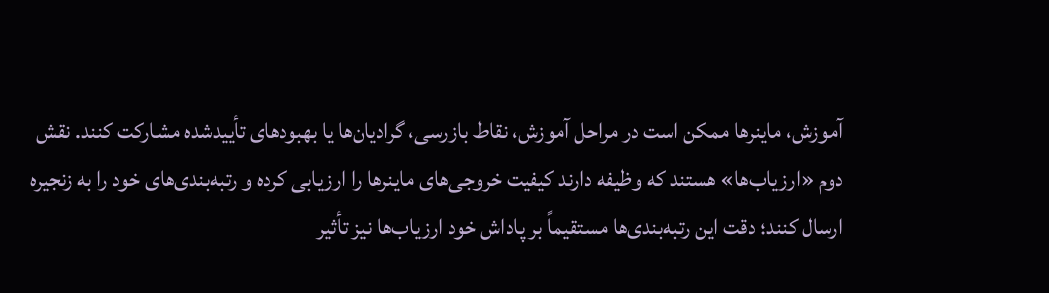آموزش، ماینرها ممکن است در مراحل آموزش، نقاط بازرسی، گرادیان‌ها یا بهبودهای تأییدشده مشارکت کنند. نقش دوم «ارزیاب‌ها» هستند که وظیفه دارند کیفیت خروجی‌های ماینرها را ارزیابی کرده و رتبه‌بندی‌های خود را به زنجیره ارسال کنند؛ دقت این رتبه‌بندی‌ها مستقیماً بر پاداش خود ارزیاب‌ها نیز تأثیر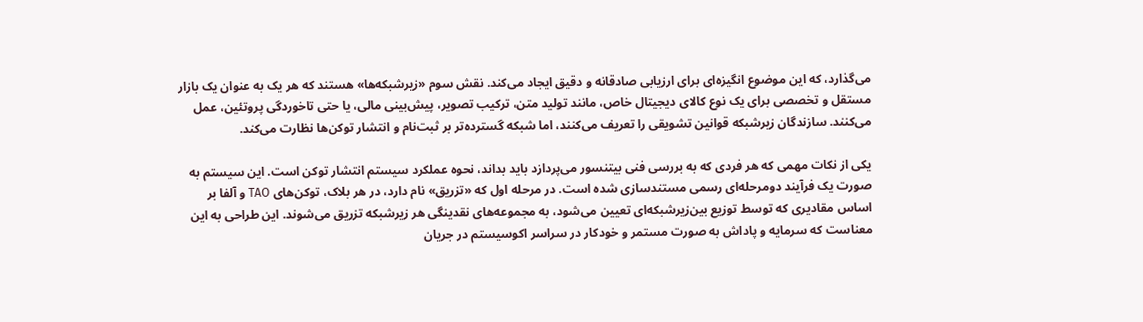می‌گذارد، که این موضوع انگیزه‌ای برای ارزیابی صادقانه و دقیق ایجاد می‌کند. نقش سوم «زیرشبکه‌ها» هستند که هر یک به عنوان یک بازار مستقل و تخصصی برای یک نوع کالای دیجیتال خاص، مانند تولید متن، ترکیب تصویر، پیش‌بینی مالی، یا حتی تاخوردگی پروتئین، عمل می‌کنند. سازندگان زیرشبکه قوانین تشویقی را تعریف می‌کنند، اما شبکه گسترده‌تر بر ثبت‌نام و انتشار توکن‌ها نظارت می‌کند.

یکی از نکات مهمی که هر فردی که به بررسی فنی بیتنسور می‌پردازد باید بداند، نحوه عملکرد سیستم انتشار توکن است. این سیستم به صورت یک فرآیند دومرحله‌ای رسمی مستندسازی شده است. در مرحله اول که «تزریق» نام دارد، در هر بلاک، توکن‌های TAO و آلفا بر اساس مقادیری که توسط توزیع بین‌زیرشبکه‌ای تعیین می‌شود، به مجموعه‌های نقدینگی هر زیرشبکه تزریق می‌شوند. این طراحی به این معناست که سرمایه و پاداش به صورت مستمر و خودکار در سراسر اکوسیستم در جریان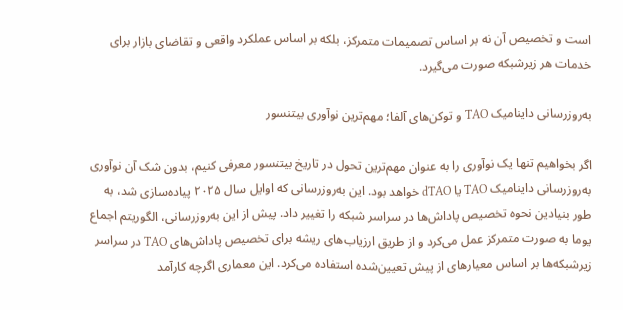است و تخصیص آن نه بر اساس تصمیمات متمرکز، بلکه بر اساس عملکرد واقعی و تقاضای بازار برای خدمات هر زیرشبکه صورت می‌گیرد.

به‌روزرسانی داینامیک TAO و توکن‌های آلفا؛ مهم‌ترین نوآوری بیتنسور

اگر بخواهیم تنها یک نوآوری را به عنوان مهم‌ترین تحول در تاریخ بیتنسور معرفی کنیم، بدون شک آن نوآوری به‌روزرسانی داینامیک TAO یا dTAO خواهد بود. این به‌روزرسانی که اوایل سال ۲۰۲۵ پیاده‌سازی شد، به طور بنیادین نحوه تخصیص پاداش‌ها در سراسر شبکه را تغییر داد. پیش از این به‌روزرسانی، الگوریتم اجماع یوما به صورت متمرکز عمل می‌کرد و از طریق ارزیاب‌های ریشه برای تخصیص پاداش‌های TAO در سراسر زیرشبکه‌ها بر اساس معیارهای از پیش تعیین‌شده استفاده می‌کرد. این معماری اگرچه کارآمد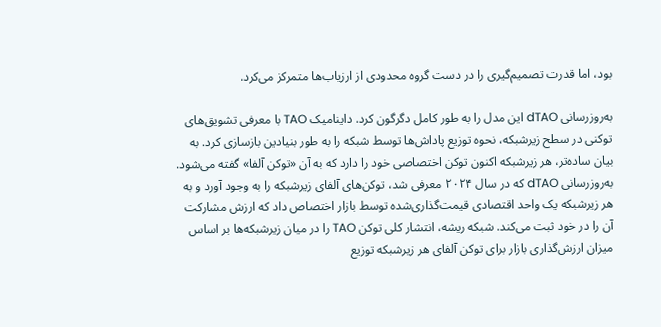بود، اما قدرت تصمیم‌گیری را در دست گروه محدودی از ارزیاب‌ها متمرکز می‌کرد.

به‌روزرسانی dTAO این مدل را به طور کامل دگرگون کرد. داینامیک TAO با معرفی تشویق‌های توکنی در سطح زیرشبکه، نحوه توزیع پاداش‌ها توسط شبکه را به طور بنیادین بازسازی کرد. به بیان ساده‌تر، هر زیرشبکه اکنون توکن اختصاصی خود را دارد که به آن «توکن آلفا» گفته می‌شود. به‌روزرسانی dTAO که در سال ۲۰۲۴ معرفی شد، توکن‌های آلفای زیرشبکه را به وجود آورد و به هر زیرشبکه یک واحد اقتصادی قیمت‌گذاری‌شده توسط بازار اختصاص داد که ارزش مشارکت آن را در خود ثبت می‌کند. شبکه ریشه، انتشار کلی توکن TAO را در میان زیرشبکه‌ها بر اساس میزان ارزش‌گذاری بازار برای توکن آلفای هر زیرشبکه توزیع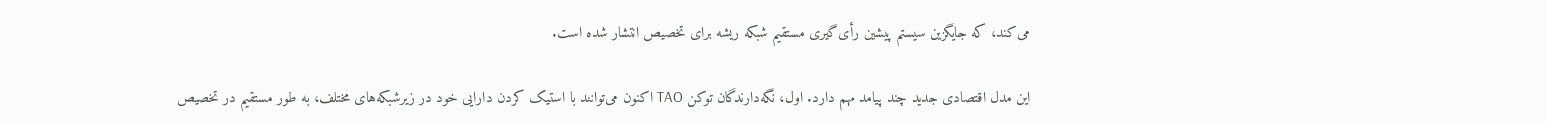می‌کند، که جایگزین سیستم پیشین رأی‌گیری مستقیم شبکه ریشه برای تخصیص انتشار شده است.

این مدل اقتصادی جدید چند پیامد مهم دارد. اول، نگه‌دارندگان توکن TAO اکنون می‌توانند با استیک کردن دارایی خود در زیرشبکه‌های مختلف، به طور مستقیم در تخصیص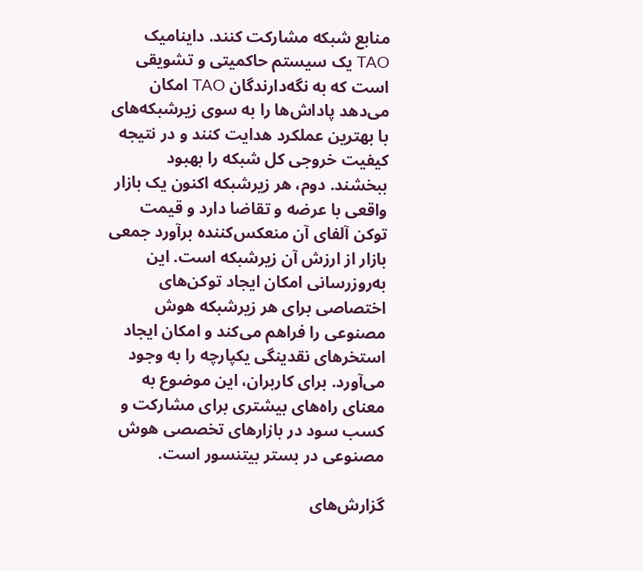منابع شبکه مشارکت کنند. داینامیک TAO یک سیستم حاکمیتی و تشویقی است که به نگه‌دارندگان TAO امکان می‌دهد پاداش‌ها را به سوی زیرشبکه‌های با بهترین عملکرد هدایت کنند و در نتیجه کیفیت خروجی کل شبکه را بهبود ببخشند. دوم، هر زیرشبکه اکنون یک بازار واقعی با عرضه و تقاضا دارد و قیمت توکن آلفای آن منعکس‌کننده برآورد جمعی بازار از ارزش آن زیرشبکه است. این به‌روزرسانی امکان ایجاد توکن‌های اختصاصی برای هر زیرشبکه هوش مصنوعی را فراهم می‌کند و امکان ایجاد استخرهای نقدینگی یکپارچه را به وجود می‌آورد. برای کاربران، این موضوع به معنای راه‌های بیشتری برای مشارکت و کسب سود در بازارهای تخصصی هوش مصنوعی در بستر بیتنسور است.

گزارش‌های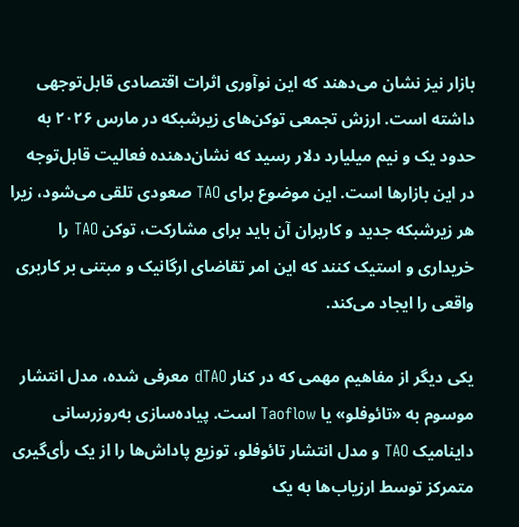بازار نیز نشان می‌دهند که این نوآوری اثرات اقتصادی قابل‌توجهی داشته است. ارزش تجمعی توکن‌های زیرشبکه در مارس ۲۰۲۶ به حدود یک و نیم میلیارد دلار رسید که نشان‌دهنده فعالیت قابل‌توجه در این بازارها است. این موضوع برای TAO صعودی تلقی می‌شود، زیرا هر زیرشبکه جدید و کاربران آن باید برای مشارکت، توکن TAO را خریداری و استیک کنند که این امر تقاضای ارگانیک و مبتنی بر کاربری واقعی را ایجاد می‌کند.

یکی دیگر از مفاهیم مهمی که در کنار dTAO معرفی شده، مدل انتشار موسوم به «تائوفلو» یا Taoflow است. پیاده‌سازی به‌روزرسانی داینامیک TAO و مدل انتشار تائوفلو، توزیع پاداش‌ها را از یک رأی‌گیری متمرکز توسط ارزیاب‌ها به یک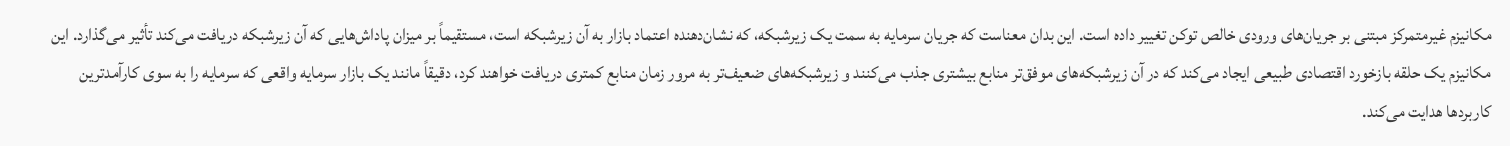مکانیزم غیرمتمرکز مبتنی بر جریان‌های ورودی خالص توکن تغییر داده است. این بدان معناست که جریان سرمایه به سمت یک زیرشبکه، که نشان‌دهنده اعتماد بازار به آن زیرشبکه است، مستقیماً بر میزان پاداش‌هایی که آن زیرشبکه دریافت می‌کند تأثیر می‌گذارد. این مکانیزم یک حلقه بازخورد اقتصادی طبیعی ایجاد می‌کند که در آن زیرشبکه‌های موفق‌تر منابع بیشتری جذب می‌کنند و زیرشبکه‌های ضعیف‌تر به مرور زمان منابع کمتری دریافت خواهند کرد، دقیقاً مانند یک بازار سرمایه واقعی که سرمایه را به سوی کارآمدترین کاربردها هدایت می‌کند.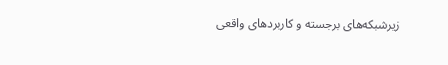زیرشبکه‌های برجسته و کاربردهای واقعی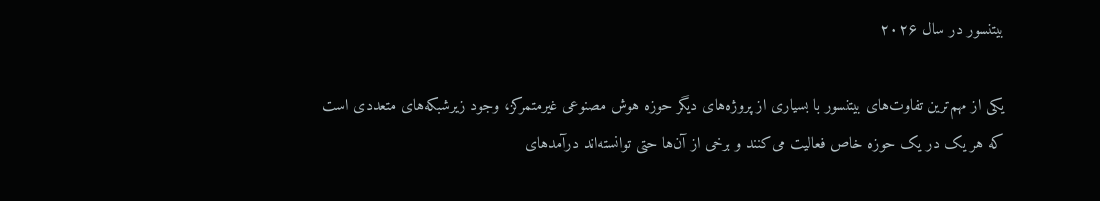بیتنسور در سال ۲۰۲۶

یکی از مهم‌ترین تفاوت‌های بیتنسور با بسیاری از پروژه‌های دیگر حوزه هوش مصنوعی غیرمتمرکز، وجود زیرشبکه‌های متعددی است که هر یک در یک حوزه خاص فعالیت می‌کنند و برخی از آن‌ها حتی توانسته‌اند درآمدهای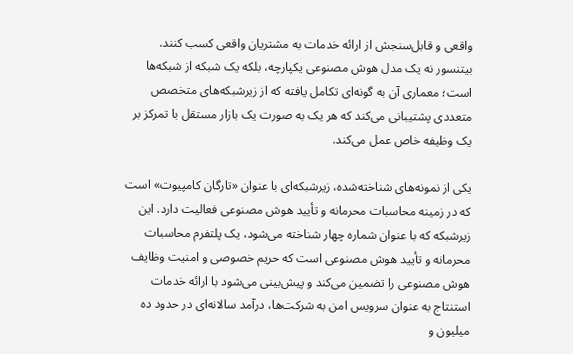واقعی و قابل‌سنجش از ارائه خدمات به مشتریان واقعی کسب کنند. بیتنسور نه یک مدل هوش مصنوعی یکپارچه، بلکه یک شبکه از شبکه‌ها است؛ معماری آن به گونه‌ای تکامل یافته که از زیرشبکه‌های متخصص متعددی پشتیبانی می‌کند که هر یک به صورت یک بازار مستقل با تمرکز بر یک وظیفه خاص عمل می‌کند.

یکی از نمونه‌های شناخته‌شده، زیرشبکه‌ای با عنوان «تارگان کامپیوت» است که در زمینه محاسبات محرمانه و تأیید هوش مصنوعی فعالیت دارد. این زیرشبکه که با عنوان شماره چهار شناخته می‌شود، یک پلتفرم محاسبات محرمانه و تأیید هوش مصنوعی است که حریم خصوصی و امنیت وظایف هوش مصنوعی را تضمین می‌کند و پیش‌بینی می‌شود با ارائه خدمات استنتاج به عنوان سرویس امن به شرکت‌ها، درآمد سالانه‌ای در حدود ده میلیون و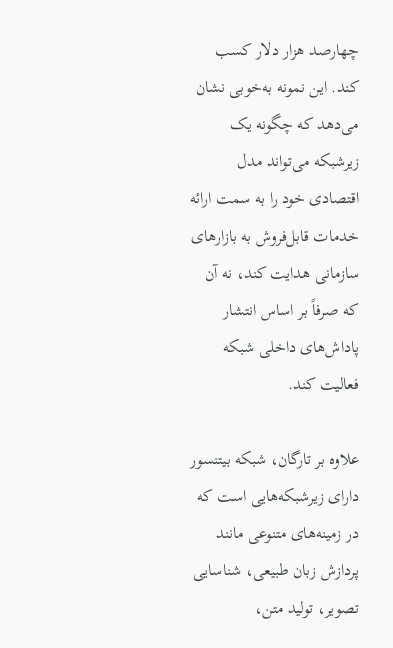چهارصد هزار دلار کسب کند. این نمونه به‌خوبی نشان می‌دهد که چگونه یک زیرشبکه می‌تواند مدل اقتصادی خود را به سمت ارائه خدمات قابل‌فروش به بازارهای سازمانی هدایت کند، نه آن که صرفاً بر اساس انتشار پاداش‌های داخلی شبکه فعالیت کند.

علاوه بر تارگان، شبکه بیتنسور دارای زیرشبکه‌هایی است که در زمینه‌های متنوعی مانند پردازش زبان طبیعی، شناسایی تصویر، تولید متن،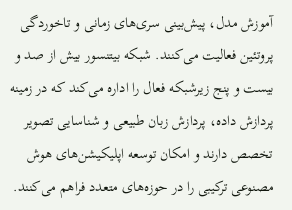آموزش مدل، پیش‌بینی سری‌های زمانی و تاخوردگی پروتئین فعالیت می‌کنند. شبکه بیتنسور بیش از صد و بیست و پنج زیرشبکه فعال را اداره می‌کند که در زمینه پردازش داده، پردازش زبان طبیعی و شناسایی تصویر تخصص دارند و امکان توسعه اپلیکیشن‌های هوش مصنوعی ترکیبی را در حوزه‌های متعدد فراهم می‌کنند.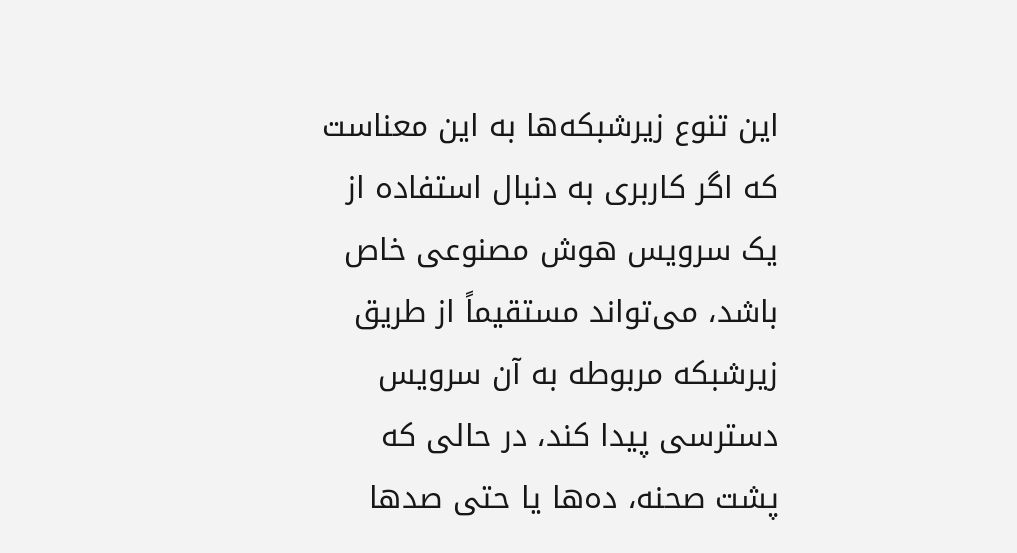این تنوع زیرشبکه‌ها به این معناست که اگر کاربری به دنبال استفاده از یک سرویس هوش مصنوعی خاص باشد، می‌تواند مستقیماً از طریق زیرشبکه مربوطه به آن سرویس دسترسی پیدا کند، در حالی که پشت صحنه، ده‌ها یا حتی صدها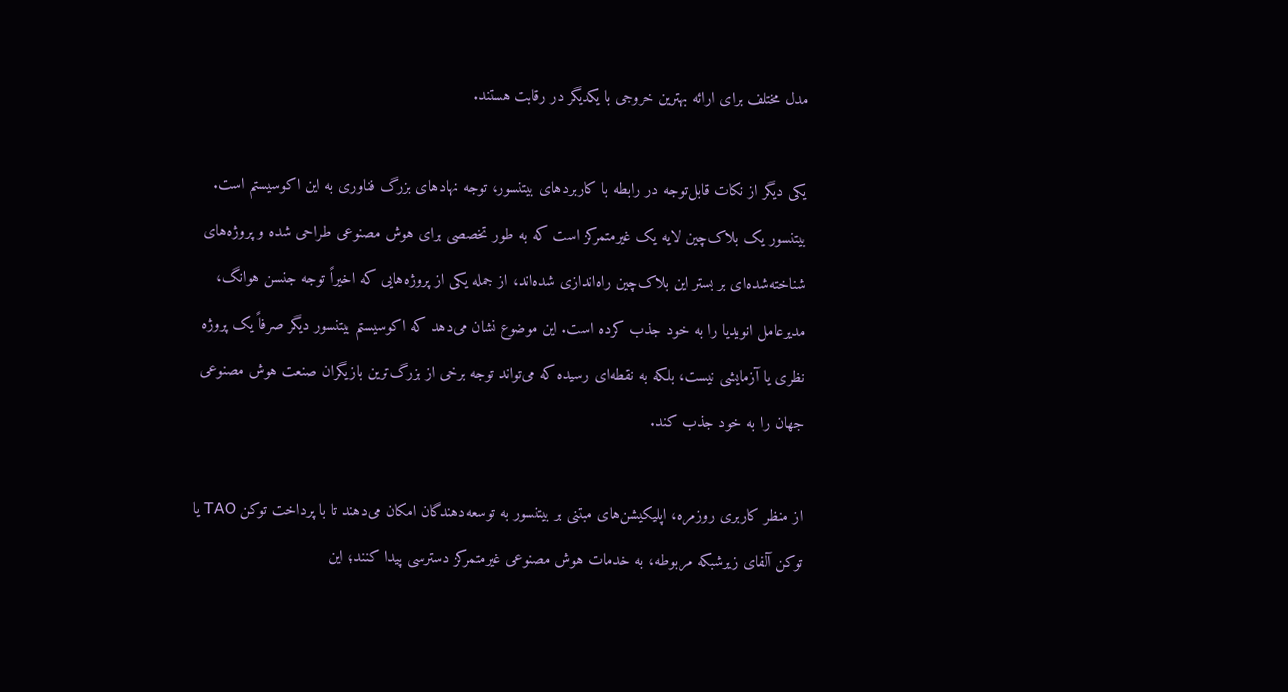مدل مختلف برای ارائه بهترین خروجی با یکدیگر در رقابت هستند.

یکی دیگر از نکات قابل‌توجه در رابطه با کاربردهای بیتنسور، توجه نهادهای بزرگ فناوری به این اکوسیستم است. بیتنسور یک بلاک‌چین لایه یک غیرمتمرکز است که به طور تخصصی برای هوش مصنوعی طراحی شده و پروژه‌های شناخته‌شده‌ای بر بستر این بلاک‌چین راه‌اندازی شده‌اند، از جمله یکی از پروژه‌هایی که اخیراً توجه جنسن هوانگ، مدیرعامل انویدیا را به خود جذب کرده است. این موضوع نشان می‌دهد که اکوسیستم بیتنسور دیگر صرفاً یک پروژه نظری یا آزمایشی نیست، بلکه به نقطه‌ای رسیده که می‌تواند توجه برخی از بزرگ‌ترین بازیگران صنعت هوش مصنوعی جهان را به خود جذب کند.

از منظر کاربری روزمره، اپلیکیشن‌های مبتنی بر بیتنسور به توسعه‌دهندگان امکان می‌دهند تا با پرداخت توکن TAO یا توکن آلفای زیرشبکه مربوطه، به خدمات هوش مصنوعی غیرمتمرکز دسترسی پیدا کنند؛ این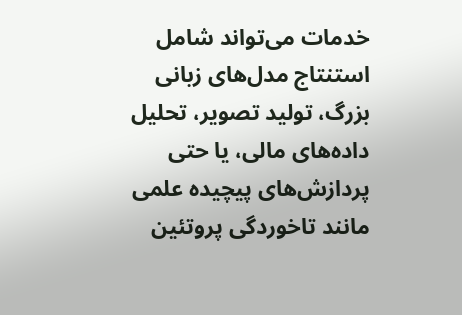خدمات می‌تواند شامل استنتاج مدل‌های زبانی بزرگ، تولید تصویر، تحلیل داده‌های مالی، یا حتی پردازش‌های پیچیده علمی مانند تاخوردگی پروتئین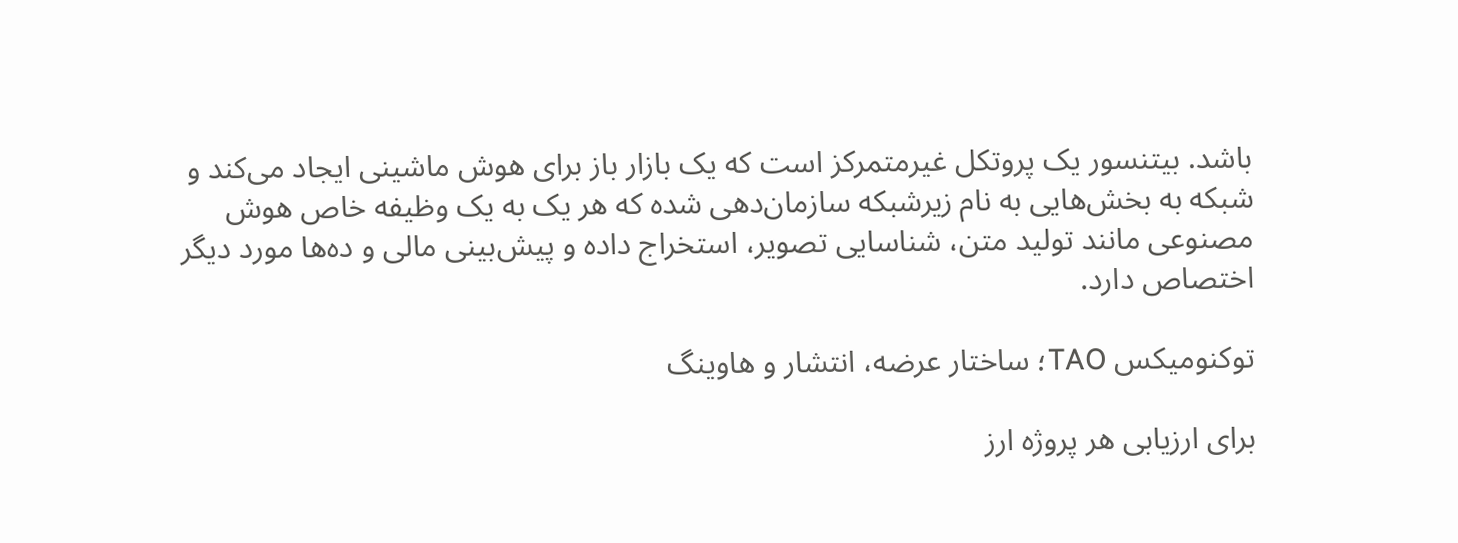باشد. بیتنسور یک پروتکل غیرمتمرکز است که یک بازار باز برای هوش ماشینی ایجاد می‌کند و شبکه به بخش‌هایی به نام زیرشبکه سازمان‌دهی شده که هر یک به یک وظیفه خاص هوش مصنوعی مانند تولید متن، شناسایی تصویر، استخراج داده و پیش‌بینی مالی و ده‌ها مورد دیگر اختصاص دارد.

توکنومیکس TAO؛ ساختار عرضه، انتشار و هاوینگ

برای ارزیابی هر پروژه ارز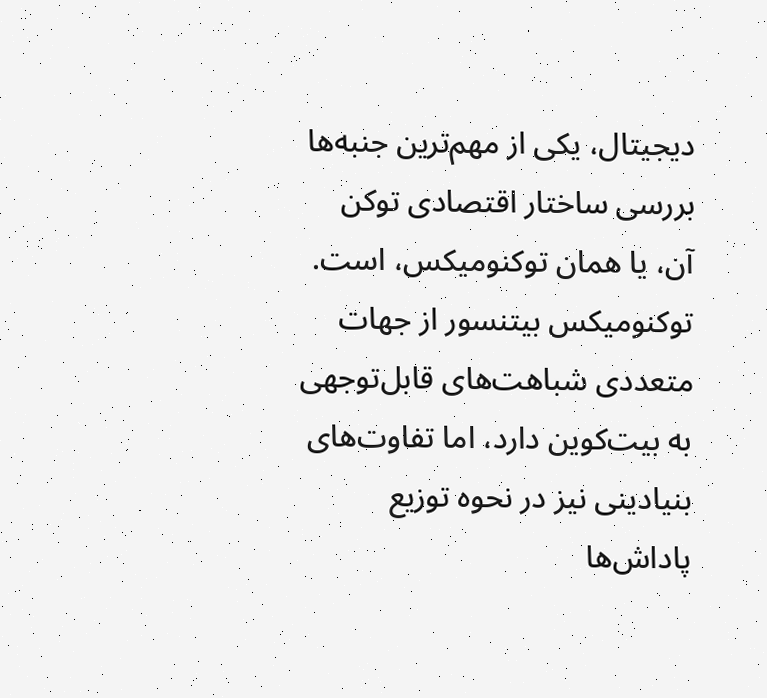دیجیتال، یکی از مهم‌ترین جنبه‌ها بررسی ساختار اقتصادی توکن آن، یا همان توکنومیکس، است. توکنومیکس بیتنسور از جهات متعددی شباهت‌های قابل‌توجهی به بیت‌کوین دارد، اما تفاوت‌های بنیادینی نیز در نحوه توزیع پاداش‌ها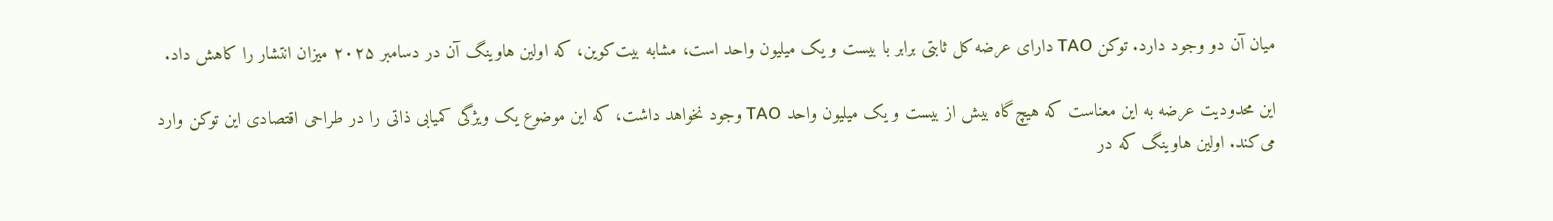میان آن دو وجود دارد. توکن TAO دارای عرضه کل ثابتی برابر با بیست و یک میلیون واحد است، مشابه بیت‌کوین، که اولین هاوینگ آن در دسامبر ۲۰۲۵ میزان انتشار را کاهش داد.

این محدودیت عرضه به این معناست که هیچ‌گاه بیش از بیست و یک میلیون واحد TAO وجود نخواهد داشت، که این موضوع یک ویژگی کمیابی ذاتی را در طراحی اقتصادی این توکن وارد می‌کند. اولین هاوینگ که در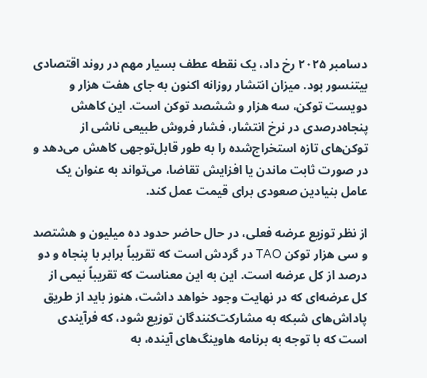دسامبر ۲۰۲۵ رخ داد، یک نقطه عطف بسیار مهم در روند اقتصادی بیتنسور بود. میزان انتشار روزانه اکنون به جای هفت هزار و دویست توکن، سه هزار و ششصد توکن است. این کاهش پنجاه‌درصدی در نرخ انتشار، فشار فروش طبیعی ناشی از توکن‌های تازه استخراج‌شده را به طور قابل‌توجهی کاهش می‌دهد و در صورت ثابت ماندن یا افزایش تقاضا، می‌تواند به عنوان یک عامل بنیادین صعودی برای قیمت عمل کند.

از نظر توزیع عرضه فعلی، در حال حاضر حدود ده میلیون و هشتصد و سی هزار توکن TAO در گردش است که تقریباً برابر با پنجاه و دو درصد از کل عرضه است. این به این معناست که تقریباً نیمی از کل عرضه‌ای که در نهایت وجود خواهد داشت، هنوز باید از طریق پاداش‌های شبکه به مشارکت‌کنندگان توزیع شود، که فرآیندی است که با توجه به برنامه هاوینگ‌های آینده، به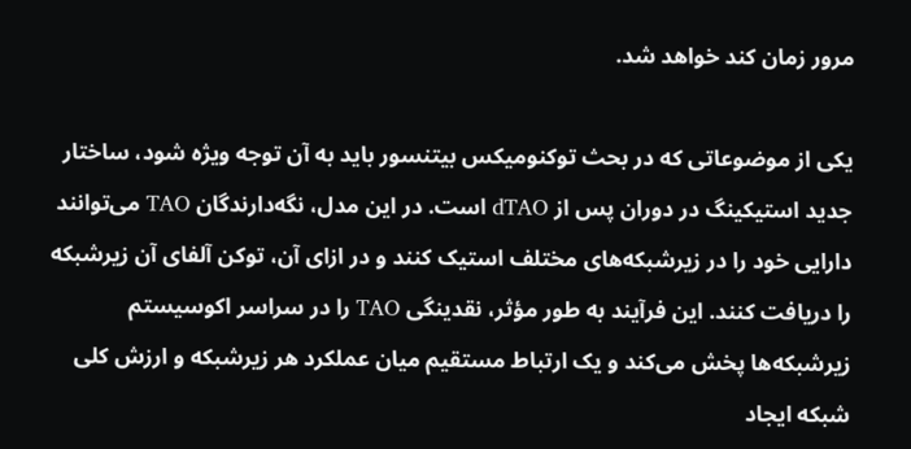مرور زمان کند خواهد شد.

یکی از موضوعاتی که در بحث توکنومیکس بیتنسور باید به آن توجه ویژه شود، ساختار جدید استیکینگ در دوران پس از dTAO است. در این مدل، نگه‌دارندگان TAO می‌توانند دارایی خود را در زیرشبکه‌های مختلف استیک کنند و در ازای آن، توکن آلفای آن زیرشبکه را دریافت کنند. این فرآیند به طور مؤثر، نقدینگی TAO را در سراسر اکوسیستم زیرشبکه‌ها پخش می‌کند و یک ارتباط مستقیم میان عملکرد هر زیرشبکه و ارزش کلی شبکه ایجاد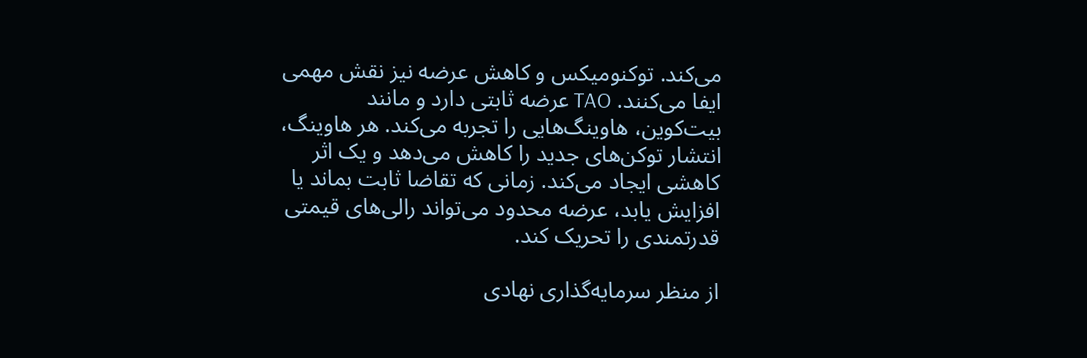می‌کند. توکنومیکس و کاهش عرضه نیز نقش مهمی ایفا می‌کنند. TAO عرضه ثابتی دارد و مانند بیت‌کوین، هاوینگ‌هایی را تجربه می‌کند. هر هاوینگ، انتشار توکن‌های جدید را کاهش می‌دهد و یک اثر کاهشی ایجاد می‌کند. زمانی که تقاضا ثابت بماند یا افزایش یابد، عرضه محدود می‌تواند رالی‌های قیمتی قدرتمندی را تحریک کند.

از منظر سرمایه‌گذاری نهادی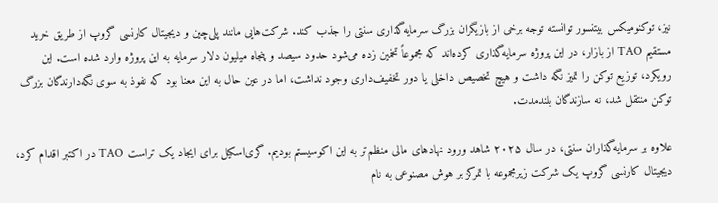نیز، توکنومیکس بیتنسور توانسته توجه برخی از بازیگران بزرگ سرمایه‌گذاری سنتی را جذب کند. شرکت‌هایی مانند پلی‌چین و دیجیتال کارنسی گروپ از طریق خرید مستقیم TAO از بازار، در این پروژه سرمایه‌گذاری کرده‌اند که مجموعاً تخمین زده می‌شود حدود سیصد و پنجاه میلیون دلار سرمایه به این پروژه وارد شده است. این رویکرد، توزیع توکن را تمیز نگه داشت و هیچ تخصیص داخلی یا دور تخفیف‌داری وجود نداشت، اما در عین حال به این معنا بود که نفوذ به سوی نگه‌دارندگان بزرگ توکن منتقل شد، نه سازندگان بلندمدت.

علاوه بر سرمایه‌گذاران سنتی، در سال ۲۰۲۵ شاهد ورود نهادهای مالی منظم‌تر به این اکوسیستم بودیم. گری‌اسکیل برای ایجاد یک تراست TAO در اکتبر اقدام کرد، دیجیتال کارنسی گروپ یک شرکت زیرمجموعه با تمرکز بر هوش مصنوعی به نام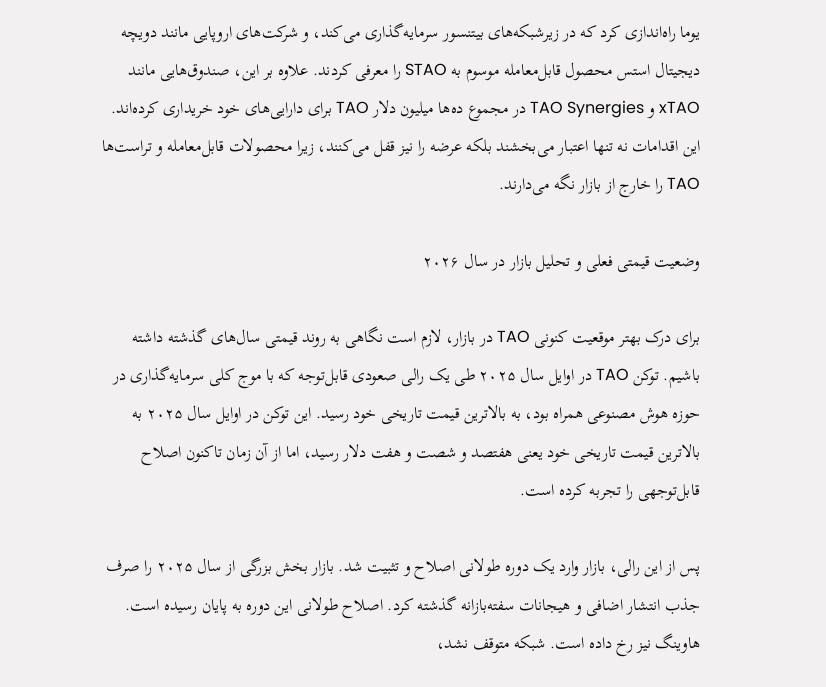یوما راه‌اندازی کرد که در زیرشبکه‌های بیتنسور سرمایه‌گذاری می‌کند، و شرکت‌های اروپایی مانند دویچه دیجیتال استس محصول قابل‌معامله موسوم به STAO را معرفی کردند. علاوه بر این، صندوق‌هایی مانند xTAO و TAO Synergies در مجموع ده‌ها میلیون دلار TAO برای دارایی‌های خود خریداری کرده‌اند. این اقدامات نه تنها اعتبار می‌بخشند بلکه عرضه را نیز قفل می‌کنند، زیرا محصولات قابل‌معامله و تراست‌ها TAO را خارج از بازار نگه می‌دارند.

وضعیت قیمتی فعلی و تحلیل بازار در سال ۲۰۲۶

برای درک بهتر موقعیت کنونی TAO در بازار، لازم است نگاهی به روند قیمتی سال‌های گذشته داشته باشیم. توکن TAO در اوایل سال ۲۰۲۵ طی یک رالی صعودی قابل‌توجه که با موج کلی سرمایه‌گذاری در حوزه هوش مصنوعی همراه بود، به بالاترین قیمت تاریخی خود رسید. این توکن در اوایل سال ۲۰۲۵ به بالاترین قیمت تاریخی خود یعنی هفتصد و شصت و هفت دلار رسید، اما از آن زمان تاکنون اصلاح قابل‌توجهی را تجربه کرده است.

پس از این رالی، بازار وارد یک دوره طولانی اصلاح و تثبیت شد. بازار بخش بزرگی از سال ۲۰۲۵ را صرف جذب انتشار اضافی و هیجانات سفته‌بازانه گذشته کرد. اصلاح طولانی این دوره به پایان رسیده است. هاوینگ نیز رخ داده است. شبکه متوقف نشد،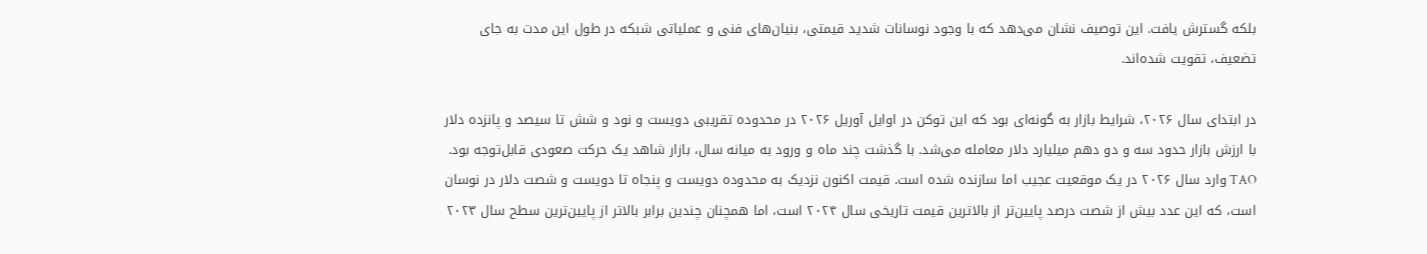بلکه گسترش یافت. این توصیف نشان می‌دهد که با وجود نوسانات شدید قیمتی، بنیان‌های فنی و عملیاتی شبکه در طول این مدت به جای تضعیف، تقویت شده‌اند.

در ابتدای سال ۲۰۲۶، شرایط بازار به گونه‌ای بود که این توکن در اوایل آوریل ۲۰۲۶ در محدوده تقریبی دویست و نود و شش تا سیصد و پانزده دلار با ارزش بازار حدود سه و دو دهم میلیارد دلار معامله می‌شد. با گذشت چند ماه و ورود به میانه سال، بازار شاهد یک حرکت صعودی قابل‌توجه بود. TAO وارد سال ۲۰۲۶ در یک موقعیت عجیب اما سازنده شده است. قیمت اکنون نزدیک به محدوده دویست و پنجاه تا دویست و شصت دلار در نوسان است، که این عدد بیش از شصت درصد پایین‌تر از بالاترین قیمت تاریخی سال ۲۰۲۴ است، اما همچنان چندین برابر بالاتر از پایین‌ترین سطح سال ۲۰۲۳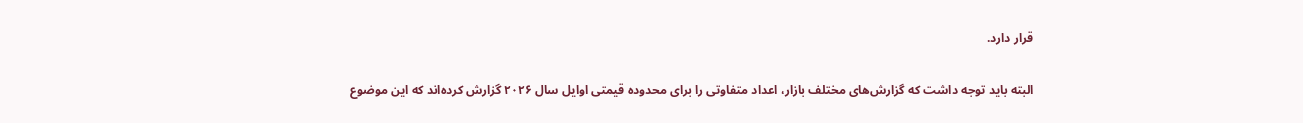قرار دارد.

البته باید توجه داشت که گزارش‌های مختلف بازار، اعداد متفاوتی را برای محدوده قیمتی اوایل سال ۲۰۲۶ گزارش کرده‌اند که این موضوع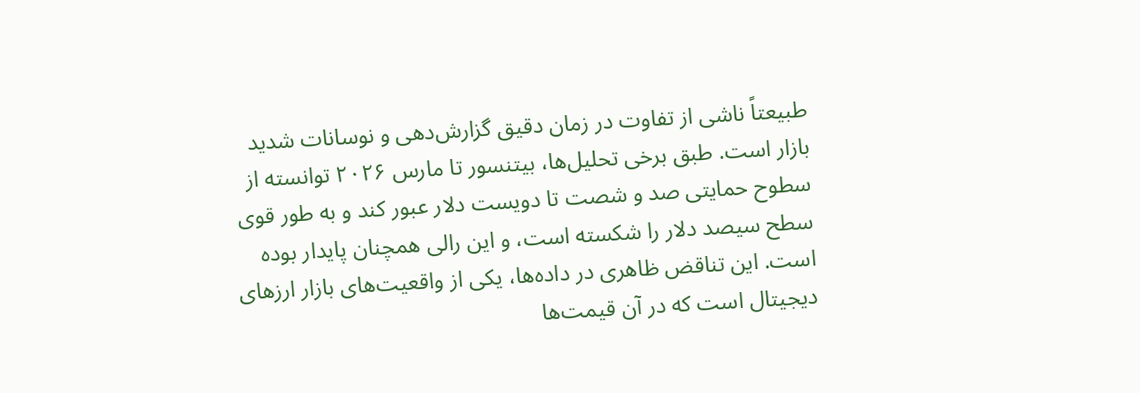طبیعتاً ناشی از تفاوت در زمان دقیق گزارش‌دهی و نوسانات شدید بازار است. طبق برخی تحلیل‌ها، بیتنسور تا مارس ۲۰۲۶ توانسته از سطوح حمایتی صد و شصت تا دویست دلار عبور کند و به طور قوی سطح سیصد دلار را شکسته است، و این رالی همچنان پایدار بوده است. این تناقض ظاهری در داده‌ها، یکی از واقعیت‌های بازار ارزهای دیجیتال است که در آن قیمت‌ها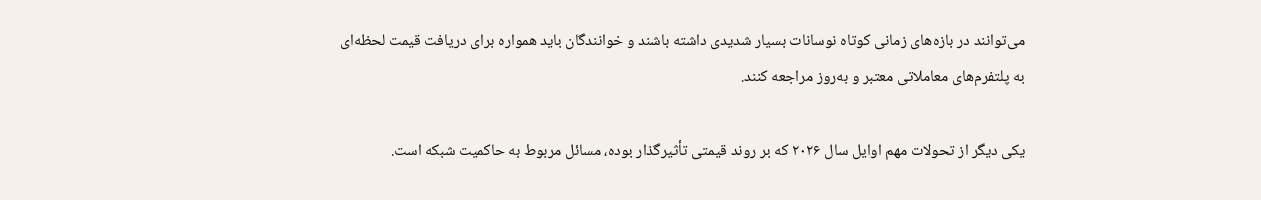می‌توانند در بازه‌های زمانی کوتاه نوسانات بسیار شدیدی داشته باشند و خوانندگان باید همواره برای دریافت قیمت لحظه‌ای به پلتفرم‌های معاملاتی معتبر و به‌روز مراجعه کنند.

یکی دیگر از تحولات مهم اوایل سال ۲۰۲۶ که بر روند قیمتی تأثیرگذار بوده، مسائل مربوط به حاکمیت شبکه است.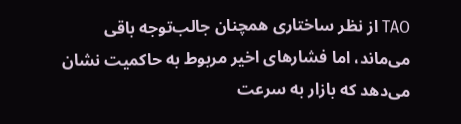TAO از نظر ساختاری همچنان جالب‌توجه باقی می‌ماند، اما فشارهای اخیر مربوط به حاکمیت نشان می‌دهد که بازار به سرعت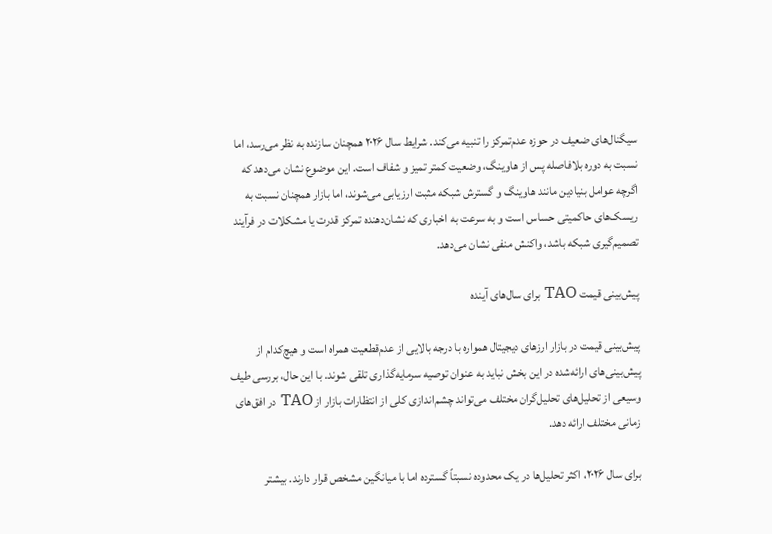سیگنال‌های ضعیف در حوزه عدم‌تمرکز را تنبیه می‌کند. شرایط سال ۲۰۲۶ همچنان سازنده به نظر می‌رسد، اما نسبت به دوره بلافاصله پس از هاوینگ، وضعیت کمتر تمیز و شفاف است. این موضوع نشان می‌دهد که اگرچه عوامل بنیادین مانند هاوینگ و گسترش شبکه مثبت ارزیابی می‌شوند، اما بازار همچنان نسبت به ریسک‌های حاکمیتی حساس است و به سرعت به اخباری که نشان‌دهنده تمرکز قدرت یا مشکلات در فرآیند تصمیم‌گیری شبکه باشد، واکنش منفی نشان می‌دهد.

پیش‌بینی قیمت TAO برای سال‌های آینده

پیش‌بینی قیمت در بازار ارزهای دیجیتال همواره با درجه بالایی از عدم‌قطعیت همراه است و هیچ‌کدام از پیش‌بینی‌های ارائه‌شده در این بخش نباید به عنوان توصیه سرمایه‌گذاری تلقی شوند. با این حال، بررسی طیف وسیعی از تحلیل‌های تحلیل‌گران مختلف می‌تواند چشم‌اندازی کلی از انتظارات بازار از TAO در افق‌های زمانی مختلف ارائه دهد.

برای سال ۲۰۲۶، اکثر تحلیل‌ها در یک محدوده نسبتاً گسترده اما با میانگین مشخص قرار دارند. بیشتر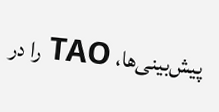پیش‌بینی‌ها، TAO را در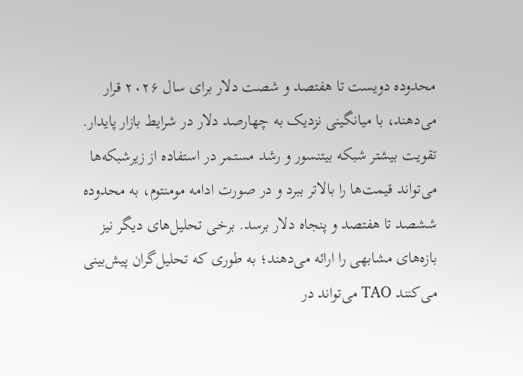محدوده دویست تا هفتصد و شصت دلار برای سال ۲۰۲۶ قرار می‌دهند، با میانگینی نزدیک به چهارصد دلار در شرایط بازار پایدار. تقویت بیشتر شبکه بیتنسور و رشد مستمر در استفاده از زیرشبکه‌ها می‌تواند قیمت‌ها را بالاتر ببرد و در صورت ادامه مومنتوم، به محدوده ششصد تا هفتصد و پنجاه دلار برسد. برخی تحلیل‌های دیگر نیز بازه‌های مشابهی را ارائه می‌دهند؛ به طوری که تحلیل‌گران پیش‌بینی می‌کنند TAO می‌تواند در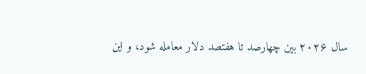سال ۲۰۲۶ بین چهارصد تا هفتصد دلار معامله شود، و این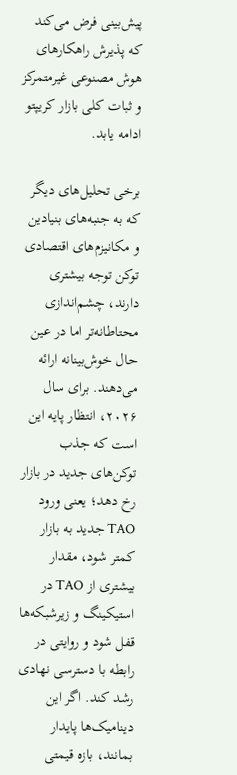پیش‌بینی فرض می‌کند که پذیرش راهکارهای هوش مصنوعی غیرمتمرکز و ثبات کلی بازار کریپتو ادامه یابد.

برخی تحلیل‌های دیگر که به جنبه‌های بنیادین و مکانیزم‌های اقتصادی توکن توجه بیشتری دارند، چشم‌اندازی محتاطانه‌تر اما در عین حال خوش‌بینانه ارائه می‌دهند. برای سال ۲۰۲۶، انتظار پایه این است که جذب توکن‌های جدید در بازار رخ دهد؛ یعنی ورود TAO جدید به بازار کمتر شود، مقدار بیشتری از TAO در استیکینگ و زیرشبکه‌ها قفل شود و روایتی در رابطه با دسترسی نهادی رشد کند. اگر این دینامیک‌ها پایدار بمانند، بازه قیمتی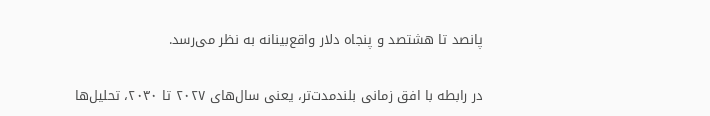پانصد تا هشتصد و پنجاه دلار واقع‌بینانه به نظر می‌رسد.

در رابطه با افق زمانی بلندمدت‌تر، یعنی سال‌های ۲۰۲۷ تا ۲۰۳۰، تحلیل‌ها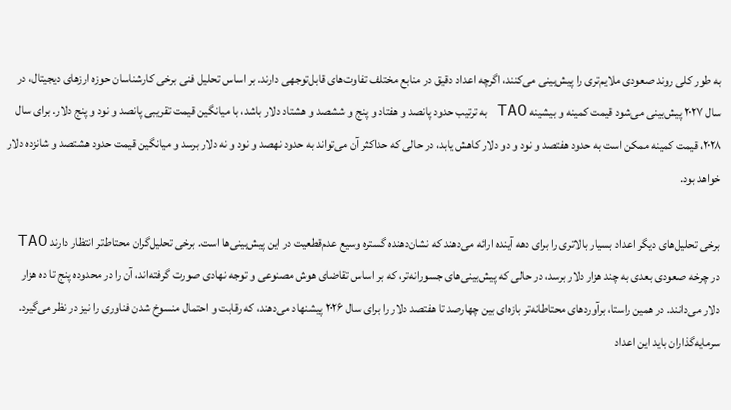به طور کلی روند صعودی ملایم‌تری را پیش‌بینی می‌کنند، اگرچه اعداد دقیق در منابع مختلف تفاوت‌های قابل‌توجهی دارند. بر اساس تحلیل فنی برخی کارشناسان حوزه ارزهای دیجیتال، در سال ۲۰۲۷ پیش‌بینی می‌شود قیمت کمینه و بیشینه TAO به ترتیب حدود پانصد و هفتاد و پنج و ششصد و هشتاد دلار باشد، با میانگین قیمت تقریبی پانصد و نود و پنج دلار. برای سال ۲۰۲۸، قیمت کمینه ممکن است به حدود هفتصد و نود و دو دلار کاهش یابد، در حالی که حداکثر آن می‌تواند به حدود نهصد و نود و نه دلار برسد و میانگین قیمت حدود هشتصد و شانزده دلار خواهد بود.

برخی تحلیل‌های دیگر اعداد بسیار بالاتری را برای دهه آینده ارائه می‌دهند که نشان‌دهنده گستره وسیع عدم‌قطعیت در این پیش‌بینی‌ها است. برخی تحلیل‌گران محتاط‌تر انتظار دارند TAO در چرخه صعودی بعدی به چند هزار دلار برسد، در حالی که پیش‌بینی‌های جسورانه‌تر، که بر اساس تقاضای هوش مصنوعی و توجه نهادی صورت گرفته‌اند، آن را در محدوده پنج تا ده هزار دلار می‌دانند. در همین راستا، برآوردهای محتاطانه‌تر بازه‌ای بین چهارصد تا هفتصد دلار را برای سال ۲۰۲۶ پیشنهاد می‌دهند، که رقابت و احتمال منسوخ شدن فناوری را نیز در نظر می‌گیرد. سرمایه‌گذاران باید این اعداد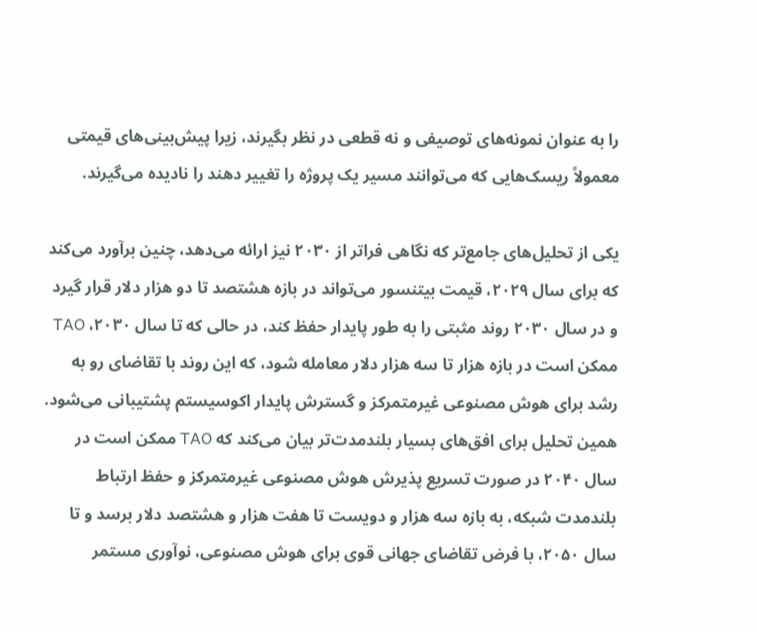را به عنوان نمونه‌های توصیفی و نه قطعی در نظر بگیرند، زیرا پیش‌بینی‌های قیمتی معمولاً ریسک‌هایی که می‌توانند مسیر یک پروژه را تغییر دهند را نادیده می‌گیرند.

یکی از تحلیل‌های جامع‌تر که نگاهی فراتر از ۲۰۳۰ نیز ارائه می‌دهد، چنین برآورد می‌کند که برای سال ۲۰۲۹، قیمت بیتنسور می‌تواند در بازه هشتصد تا دو هزار دلار قرار گیرد و در سال ۲۰۳۰ روند مثبتی را به طور پایدار حفظ کند، در حالی که تا سال ۲۰۳۰، TAO ممکن است در بازه هزار تا سه هزار دلار معامله شود، که این روند با تقاضای رو به رشد برای هوش مصنوعی غیرمتمرکز و گسترش پایدار اکوسیستم پشتیبانی می‌شود. همین تحلیل برای افق‌های بسیار بلندمدت‌تر بیان می‌کند که TAO ممکن است در سال ۲۰۴۰ در صورت تسریع پذیرش هوش مصنوعی غیرمتمرکز و حفظ ارتباط بلندمدت شبکه، به بازه سه هزار و دویست تا هفت هزار و هشتصد دلار برسد و تا سال ۲۰۵۰، با فرض تقاضای جهانی قوی برای هوش مصنوعی، نوآوری مستمر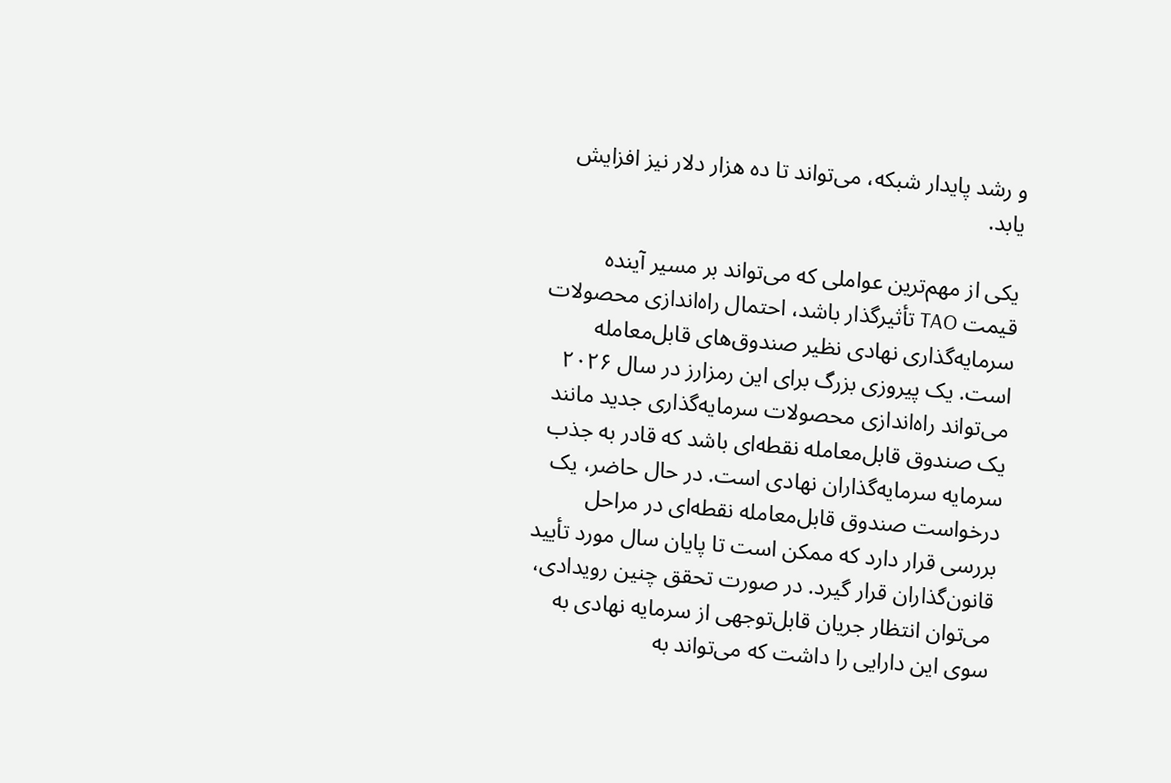و رشد پایدار شبکه، می‌تواند تا ده هزار دلار نیز افزایش یابد.

یکی از مهم‌ترین عواملی که می‌تواند بر مسیر آینده قیمت TAO تأثیرگذار باشد، احتمال راه‌اندازی محصولات سرمایه‌گذاری نهادی نظیر صندوق‌های قابل‌معامله است. یک پیروزی بزرگ برای این رمزارز در سال ۲۰۲۶ می‌تواند راه‌اندازی محصولات سرمایه‌گذاری جدید مانند یک صندوق قابل‌معامله نقطه‌ای باشد که قادر به جذب سرمایه سرمایه‌گذاران نهادی است. در حال حاضر، یک درخواست صندوق قابل‌معامله نقطه‌ای در مراحل بررسی قرار دارد که ممکن است تا پایان سال مورد تأیید قانون‌گذاران قرار گیرد. در صورت تحقق چنین رویدادی، می‌توان انتظار جریان قابل‌توجهی از سرمایه نهادی به سوی این دارایی را داشت که می‌تواند به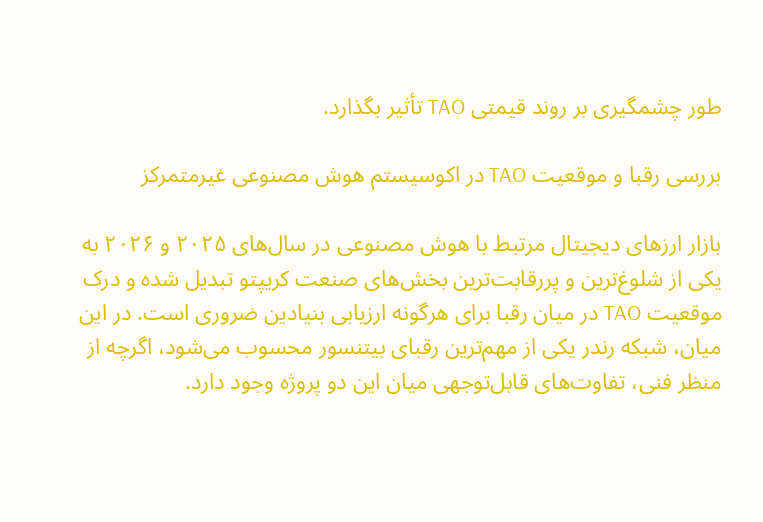طور چشمگیری بر روند قیمتی TAO تأثیر بگذارد.

بررسی رقبا و موقعیت TAO در اکوسیستم هوش مصنوعی غیرمتمرکز

بازار ارزهای دیجیتال مرتبط با هوش مصنوعی در سال‌های ۲۰۲۵ و ۲۰۲۶ به یکی از شلوغ‌ترین و پررقابت‌ترین بخش‌های صنعت کریپتو تبدیل شده و درک موقعیت TAO در میان رقبا برای هرگونه ارزیابی بنیادین ضروری است. در این میان، شبکه رندر یکی از مهم‌ترین رقبای بیتنسور محسوب می‌شود، اگرچه از منظر فنی، تفاوت‌های قابل‌توجهی میان این دو پروژه وجود دارد.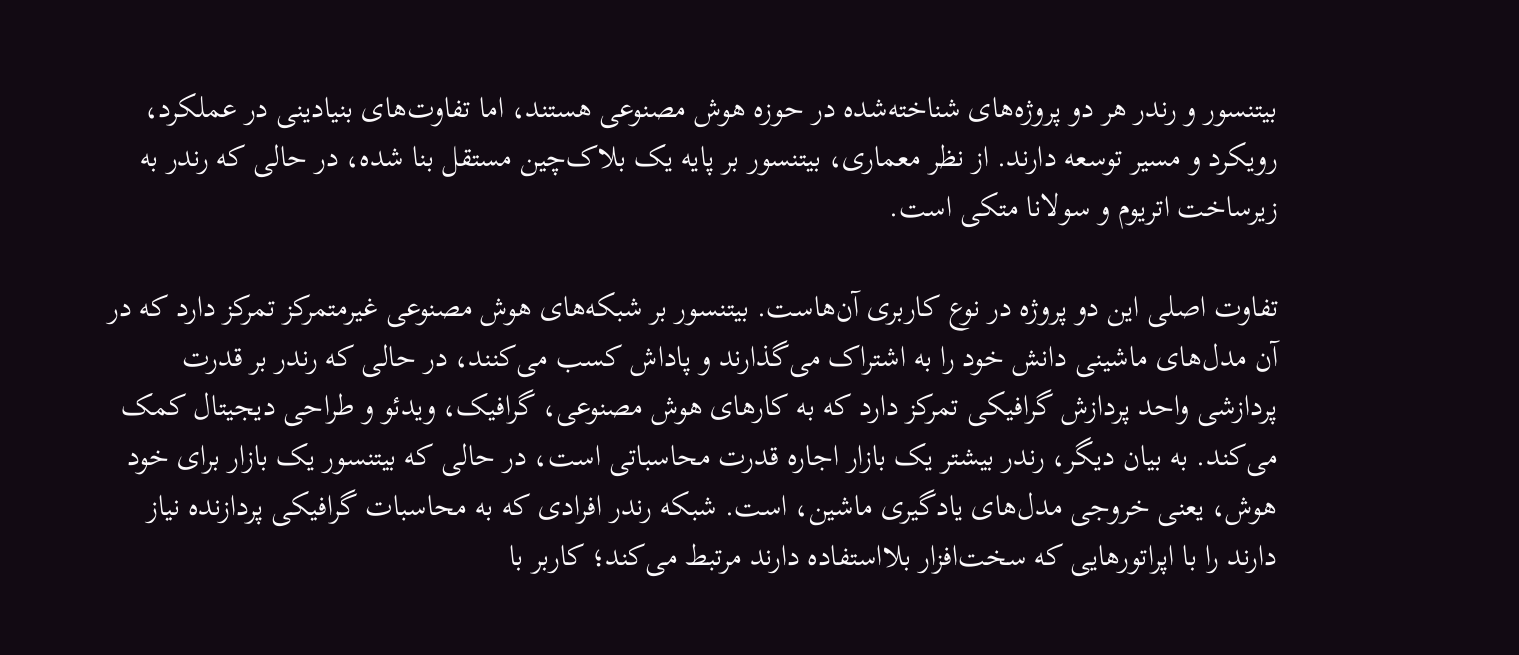بیتنسور و رندر هر دو پروژه‌های شناخته‌شده در حوزه هوش مصنوعی هستند، اما تفاوت‌های بنیادینی در عملکرد، رویکرد و مسیر توسعه دارند. از نظر معماری، بیتنسور بر پایه یک بلاک‌چین مستقل بنا شده، در حالی که رندر به زیرساخت اتریوم و سولانا متکی است.

تفاوت اصلی این دو پروژه در نوع کاربری آن‌هاست. بیتنسور بر شبکه‌های هوش مصنوعی غیرمتمرکز تمرکز دارد که در آن مدل‌های ماشینی دانش خود را به اشتراک می‌گذارند و پاداش کسب می‌کنند، در حالی که رندر بر قدرت پردازشی واحد پردازش گرافیکی تمرکز دارد که به کارهای هوش مصنوعی، گرافیک، ویدئو و طراحی دیجیتال کمک می‌کند. به بیان دیگر، رندر بیشتر یک بازار اجاره قدرت محاسباتی است، در حالی که بیتنسور یک بازار برای خود هوش، یعنی خروجی مدل‌های یادگیری ماشین، است. شبکه رندر افرادی که به محاسبات گرافیکی پردازنده نیاز دارند را با اپراتورهایی که سخت‌افزار بلااستفاده دارند مرتبط می‌کند؛ کاربر با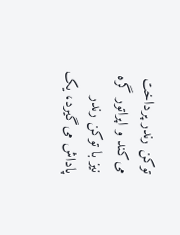توکن رندر پرداخت می‌کند و اپراتور گره نیز با توکن رندر پاداش می‌گیرد، یک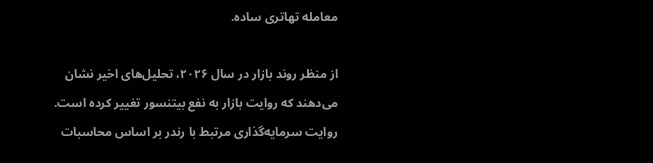معامله تهاتری ساده.

از منظر روند بازار در سال ۲۰۲۶، تحلیل‌های اخیر نشان می‌دهند که روایت بازار به نفع بیتنسور تغییر کرده است. روایت سرمایه‌گذاری مرتبط با رندر بر اساس محاسبات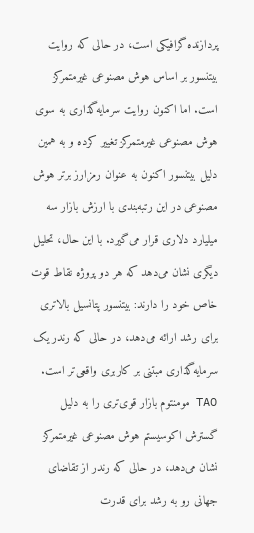پردازنده گرافیکی است، در حالی که روایت بیتنسور بر اساس هوش مصنوعی غیرمتمرکز است. اما اکنون روایت سرمایه‌گذاری به سوی هوش مصنوعی غیرمتمرکز تغییر کرده و به همین دلیل بیتنسور اکنون به عنوان رمزارز برتر هوش مصنوعی در این رتبه‌بندی با ارزش بازار سه میلیارد دلاری قرار می‌گیرد. با این حال، تحلیل دیگری نشان می‌دهد که هر دو پروژه نقاط قوت خاص خود را دارند: بیتنسور پتانسیل بالاتری برای رشد ارائه می‌دهد، در حالی که رندر یک سرمایه‌گذاری مبتنی بر کاربری واقعی‌تر است. TAO مومنتوم بازار قوی‌تری را به دلیل گسترش اکوسیستم هوش مصنوعی غیرمتمرکز نشان می‌دهد، در حالی که رندر از تقاضای جهانی رو به رشد برای قدرت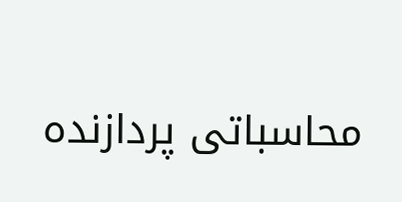محاسباتی پردازنده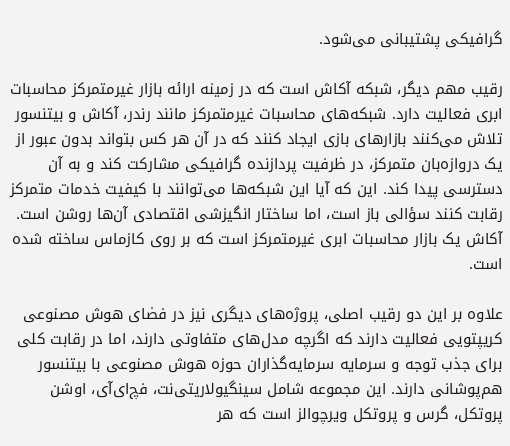گرافیکی پشتیبانی می‌شود.

رقیب مهم دیگر، شبکه آکاش است که در زمینه ارائه بازار غیرمتمرکز محاسبات ابری فعالیت دارد. شبکه‌های محاسبات غیرمتمرکز مانند رندر، آکاش و بیتنسور تلاش می‌کنند بازارهای بازی ایجاد کنند که در آن هر کس بتواند بدون عبور از یک دروازه‌بان متمرکز، در ظرفیت پردازنده گرافیکی مشارکت کند و به آن دسترسی پیدا کند. این که آیا این شبکه‌ها می‌توانند با کیفیت خدمات متمرکز رقابت کنند سؤالی باز است، اما ساختار انگیزشی اقتصادی آن‌ها روشن است. آکاش یک بازار محاسبات ابری غیرمتمرکز است که بر روی کازماس ساخته شده است.

علاوه بر این دو رقیب اصلی، پروژه‌های دیگری نیز در فضای هوش مصنوعی کریپتویی فعالیت دارند که اگرچه مدل‌های متفاوتی دارند، اما در رقابت کلی برای جذب توجه و سرمایه سرمایه‌گذاران حوزه هوش مصنوعی با بیتنسور هم‌پوشانی دارند. این مجموعه شامل سینگیولاریتی‌نت، فچ‌ای‌آی، اوشن پروتکل، گرس و پروتکل ویرچوالز است که هر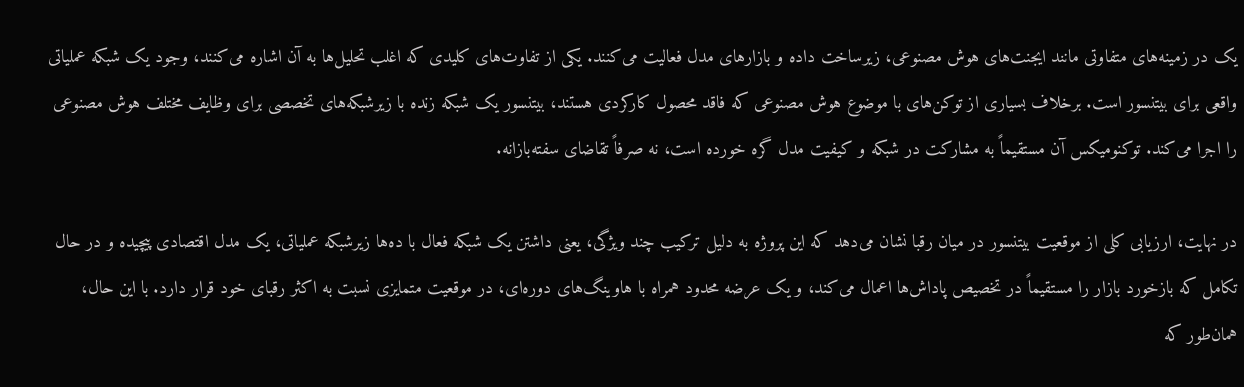یک در زمینه‌های متفاوتی مانند ایجنت‌های هوش مصنوعی، زیرساخت داده و بازارهای مدل فعالیت می‌کنند. یکی از تفاوت‌های کلیدی که اغلب تحلیل‌ها به آن اشاره می‌کنند، وجود یک شبکه عملیاتی واقعی برای بیتنسور است. برخلاف بسیاری از توکن‌های با موضوع هوش مصنوعی که فاقد محصول کارکردی هستند، بیتنسور یک شبکه زنده با زیرشبکه‌های تخصصی برای وظایف مختلف هوش مصنوعی را اجرا می‌کند. توکنومیکس آن مستقیماً به مشارکت در شبکه و کیفیت مدل گره خورده است، نه صرفاً تقاضای سفته‌بازانه.

در نهایت، ارزیابی کلی از موقعیت بیتنسور در میان رقبا نشان می‌دهد که این پروژه به دلیل ترکیب چند ویژگی، یعنی داشتن یک شبکه فعال با ده‌ها زیرشبکه عملیاتی، یک مدل اقتصادی پیچیده و در حال تکامل که بازخورد بازار را مستقیماً در تخصیص پاداش‌ها اعمال می‌کند، و یک عرضه محدود همراه با هاوینگ‌های دوره‌ای، در موقعیت متمایزی نسبت به اکثر رقبای خود قرار دارد. با این حال، همان‌طور که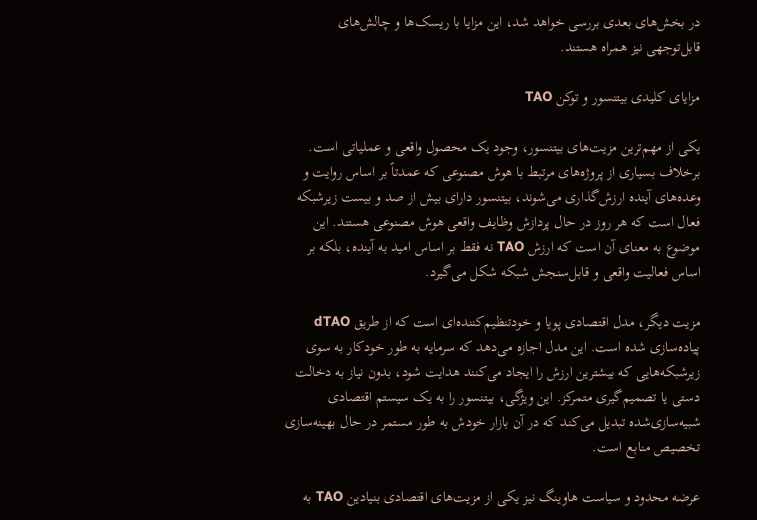در بخش‌های بعدی بررسی خواهد شد، این مزایا با ریسک‌ها و چالش‌های قابل‌توجهی نیز همراه هستند.

مزایای کلیدی بیتنسور و توکن TAO

یکی از مهم‌ترین مزیت‌های بیتنسور، وجود یک محصول واقعی و عملیاتی است. برخلاف بسیاری از پروژه‌های مرتبط با هوش مصنوعی که عمدتاً بر اساس روایت و وعده‌های آینده ارزش‌گذاری می‌شوند، بیتنسور دارای بیش از صد و بیست زیرشبکه فعال است که هر روز در حال پردازش وظایف واقعی هوش مصنوعی هستند. این موضوع به معنای آن است که ارزش TAO نه فقط بر اساس امید به آینده، بلکه بر اساس فعالیت واقعی و قابل‌سنجش شبکه شکل می‌گیرد.

مزیت دیگر، مدل اقتصادی پویا و خودتنظیم‌کننده‌ای است که از طریق dTAO پیاده‌سازی شده است. این مدل اجازه می‌دهد که سرمایه به طور خودکار به سوی زیرشبکه‌هایی که بیشترین ارزش را ایجاد می‌کنند هدایت شود، بدون نیاز به دخالت دستی یا تصمیم‌گیری متمرکز. این ویژگی، بیتنسور را به یک سیستم اقتصادی شبیه‌سازی‌شده تبدیل می‌کند که در آن بازار خودش به طور مستمر در حال بهینه‌سازی تخصیص منابع است.

عرضه محدود و سیاست هاوینگ نیز یکی از مزیت‌های اقتصادی بنیادین TAO به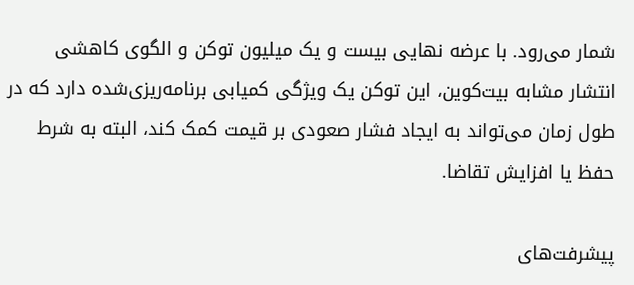شمار می‌رود. با عرضه نهایی بیست و یک میلیون توکن و الگوی کاهشی انتشار مشابه بیت‌کوین، این توکن یک ویژگی کمیابی برنامه‌ریزی‌شده دارد که در طول زمان می‌تواند به ایجاد فشار صعودی بر قیمت کمک کند، البته به شرط حفظ یا افزایش تقاضا.

پیشرفت‌های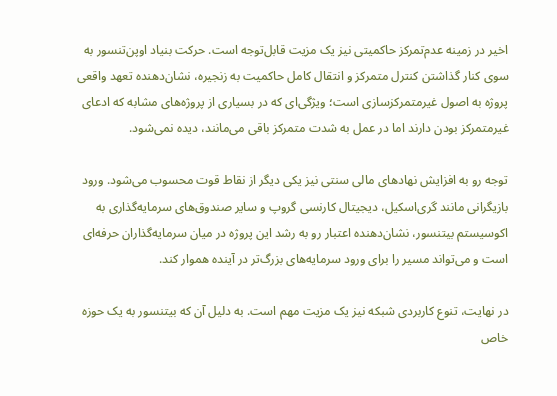اخیر در زمینه عدم‌تمرکز حاکمیتی نیز یک مزیت قابل‌توجه است. حرکت بنیاد اوپن‌تنسور به سوی کنار گذاشتن کنترل متمرکز و انتقال کامل حاکمیت به زنجیره، نشان‌دهنده تعهد واقعی پروژه به اصول غیرمتمرکزسازی است؛ ویژگی‌ای که در بسیاری از پروژه‌های مشابه که ادعای غیرمتمرکز بودن دارند اما در عمل به شدت متمرکز باقی می‌مانند، دیده نمی‌شود.

توجه رو به افزایش نهادهای مالی سنتی نیز یکی دیگر از نقاط قوت محسوب می‌شود. ورود بازیگرانی مانند گری‌اسکیل، دیجیتال کارنسی گروپ و سایر صندوق‌های سرمایه‌گذاری به اکوسیستم بیتنسور، نشان‌دهنده اعتبار رو به رشد این پروژه در میان سرمایه‌گذاران حرفه‌ای است و می‌تواند مسیر را برای ورود سرمایه‌های بزرگ‌تر در آینده هموار کند.

در نهایت، تنوع کاربردی شبکه نیز یک مزیت مهم است. به دلیل آن که بیتنسور به یک حوزه خاص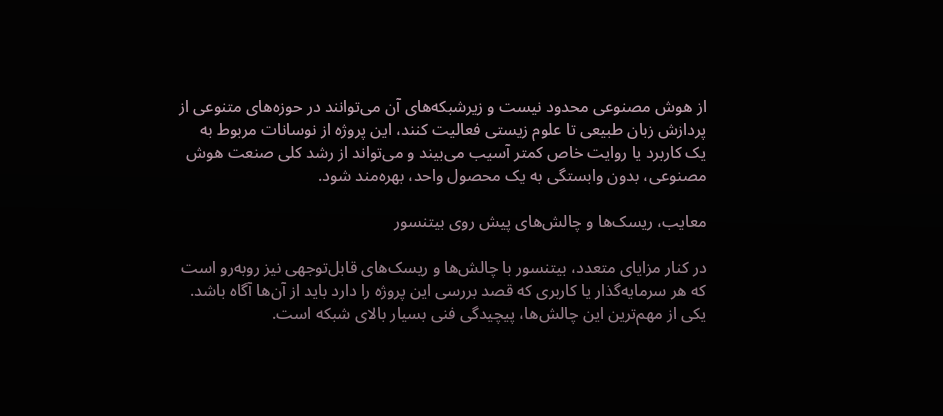از هوش مصنوعی محدود نیست و زیرشبکه‌های آن می‌توانند در حوزه‌های متنوعی از پردازش زبان طبیعی تا علوم زیستی فعالیت کنند، این پروژه از نوسانات مربوط به یک کاربرد یا روایت خاص کمتر آسیب می‌بیند و می‌تواند از رشد کلی صنعت هوش مصنوعی، بدون وابستگی به یک محصول واحد، بهره‌مند شود.

معایب، ریسک‌ها و چالش‌های پیش روی بیتنسور

در کنار مزایای متعدد، بیتنسور با چالش‌ها و ریسک‌های قابل‌توجهی نیز روبه‌رو است که هر سرمایه‌گذار یا کاربری که قصد بررسی این پروژه را دارد باید از آن‌ها آگاه باشد. یکی از مهم‌ترین این چالش‌ها، پیچیدگی فنی بسیار بالای شبکه است.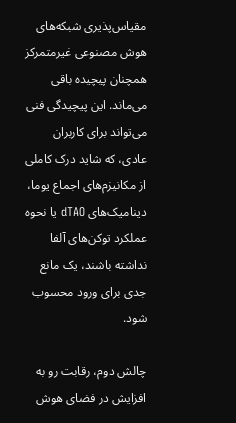مقیاس‌پذیری شبکه‌های هوش مصنوعی غیرمتمرکز همچنان پیچیده باقی می‌ماند. این پیچیدگی فنی می‌تواند برای کاربران عادی، که شاید درک کاملی از مکانیزم‌های اجماع یوما، دینامیک‌های dTAO یا نحوه عملکرد توکن‌های آلفا نداشته باشند، یک مانع جدی برای ورود محسوب شود.

چالش دوم، رقابت رو به افزایش در فضای هوش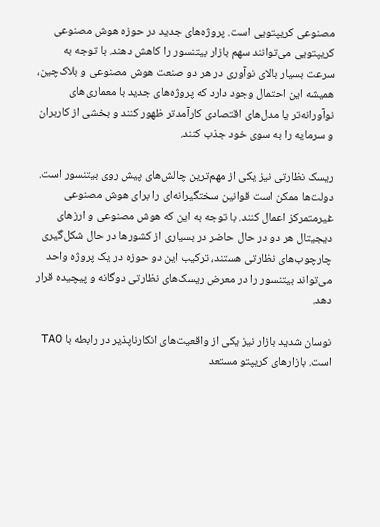مصنوعی کریپتویی است. پروژه‌های جدید در حوزه هوش مصنوعی کریپتویی می‌توانند سهم بازار بیتنسور را کاهش دهند. با توجه به سرعت بسیار بالای نوآوری در هر دو صنعت هوش مصنوعی و بلاک‌چین، همیشه این احتمال وجود دارد که پروژه‌های جدید با معماری‌های نوآورانه‌تر یا مدل‌های اقتصادی کارآمدتر ظهور کنند و بخشی از کاربران و سرمایه را به سوی خود جذب کنند.

ریسک نظارتی نیز یکی از مهم‌ترین چالش‌های پیش روی بیتنسور است. دولت‌ها ممکن است قوانین سختگیرانه‌ای را برای هوش مصنوعی غیرمتمرکز اعمال کنند. با توجه به این که هوش مصنوعی و ارزهای دیجیتال هر دو در حال حاضر در بسیاری از کشورها در حال شکل‌گیری چارچوب‌های نظارتی هستند، ترکیب این دو حوزه در یک پروژه واحد می‌تواند بیتنسور را در معرض ریسک‌های نظارتی دوگانه و پیچیده قرار دهد.

نوسان شدید بازار نیز یکی از واقعیت‌های انکارناپذیر در رابطه با TAO است. بازارهای کریپتو مستعد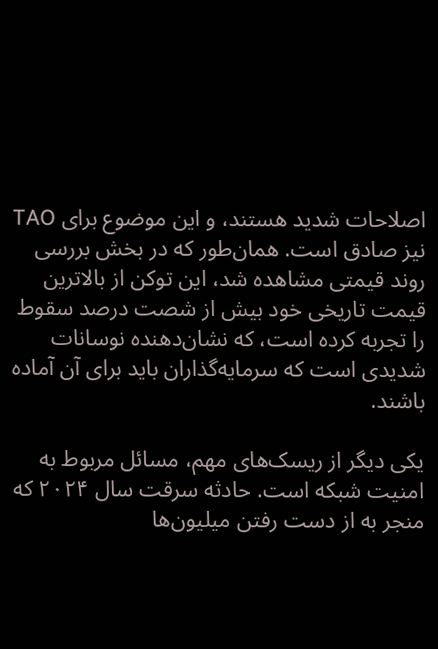اصلاحات شدید هستند، و این موضوع برای TAO نیز صادق است. همان‌طور که در بخش بررسی روند قیمتی مشاهده شد، این توکن از بالاترین قیمت تاریخی خود بیش از شصت درصد سقوط را تجربه کرده است، که نشان‌دهنده نوسانات شدیدی است که سرمایه‌گذاران باید برای آن آماده باشند.

یکی دیگر از ریسک‌های مهم، مسائل مربوط به امنیت شبکه است. حادثه سرقت سال ۲۰۲۴ که منجر به از دست رفتن میلیون‌ها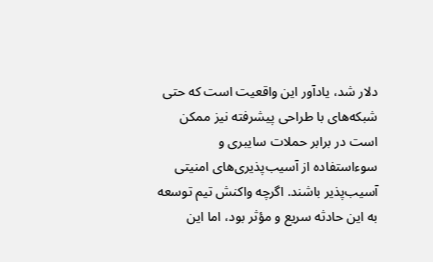دلار شد، یادآور این واقعیت است که حتی شبکه‌های با طراحی پیشرفته نیز ممکن است در برابر حملات سایبری و سوءاستفاده از آسیب‌پذیری‌های امنیتی آسیب‌پذیر باشند. اگرچه واکنش تیم توسعه به این حادثه سریع و مؤثر بود، اما این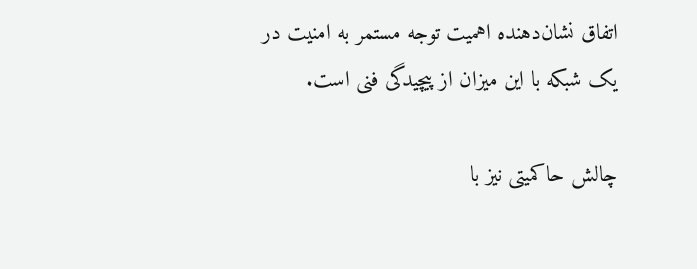اتفاق نشان‌دهنده اهمیت توجه مستمر به امنیت در یک شبکه با این میزان از پیچیدگی فنی است.

چالش حاکمیتی نیز با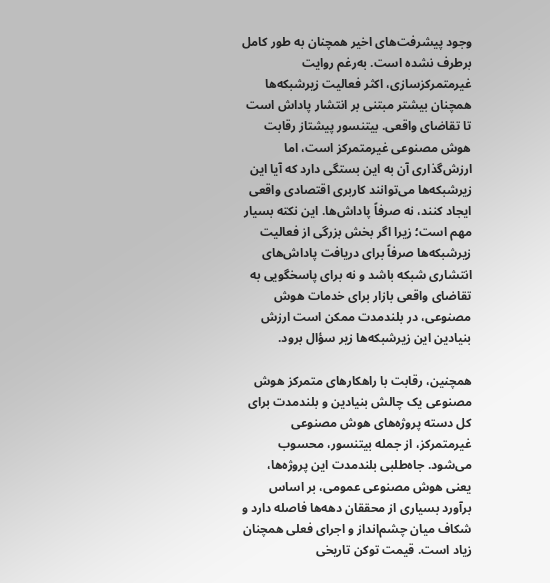وجود پیشرفت‌های اخیر همچنان به طور کامل برطرف نشده است. به‌رغم روایت غیرمتمرکزسازی، اکثر فعالیت زیرشبکه‌ها همچنان بیشتر مبتنی بر انتشار پاداش است تا تقاضای واقعی. بیتنسور پیشتاز رقابت هوش مصنوعی غیرمتمرکز است، اما ارزش‌گذاری آن به این بستگی دارد که آیا این زیرشبکه‌ها می‌توانند کاربری اقتصادی واقعی ایجاد کنند، نه صرفاً پاداش‌ها. این نکته بسیار مهم است؛ زیرا اگر بخش بزرگی از فعالیت زیرشبکه‌ها صرفاً برای دریافت پاداش‌های انتشاری شبکه باشد و نه برای پاسخگویی به تقاضای واقعی بازار برای خدمات هوش مصنوعی، در بلندمدت ممکن است ارزش بنیادین این زیرشبکه‌ها زیر سؤال برود.

همچنین، رقابت با راهکارهای متمرکز هوش مصنوعی یک چالش بنیادین و بلندمدت برای کل دسته پروژه‌های هوش مصنوعی غیرمتمرکز، از جمله بیتنسور، محسوب می‌شود. جاه‌طلبی بلندمدت این پروژه‌ها، یعنی هوش مصنوعی عمومی، بر اساس برآورد بسیاری از محققان دهه‌ها فاصله دارد و شکاف میان چشم‌انداز و اجرای فعلی همچنان زیاد است. قیمت توکن تاریخی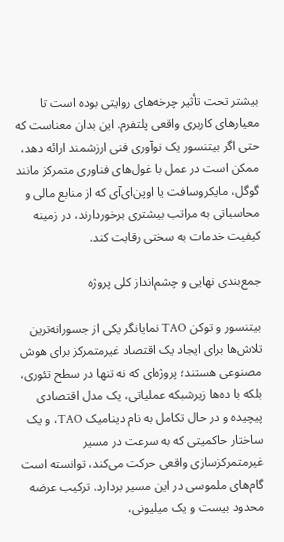بیشتر تحت تأثیر چرخه‌های روایتی بوده است تا معیارهای کاربری واقعی پلتفرم. این بدان معناست که حتی اگر بیتنسور یک نوآوری فنی ارزشمند ارائه دهد، ممکن است در عمل با غول‌های فناوری متمرکز مانند گوگل، مایکروسافت یا اوپن‌ای‌آی که از منابع مالی و محاسباتی به مراتب بیشتری برخوردارند، در زمینه کیفیت خدمات به سختی رقابت کند.

جمع‌بندی نهایی و چشم‌انداز کلی پروژه

بیتنسور و توکن TAO نمایانگر یکی از جسورانه‌ترین تلاش‌ها برای ایجاد یک اقتصاد غیرمتمرکز برای هوش مصنوعی هستند؛ پروژه‌ای که نه تنها در سطح تئوری، بلکه با ده‌ها زیرشبکه عملیاتی، یک مدل اقتصادی پیچیده و در حال تکامل به نام دینامیک TAO، و یک ساختار حاکمیتی که به سرعت در مسیر غیرمتمرکزسازی واقعی حرکت می‌کند، توانسته است گام‌های ملموسی در این مسیر بردارد. ترکیب عرضه محدود بیست و یک میلیونی،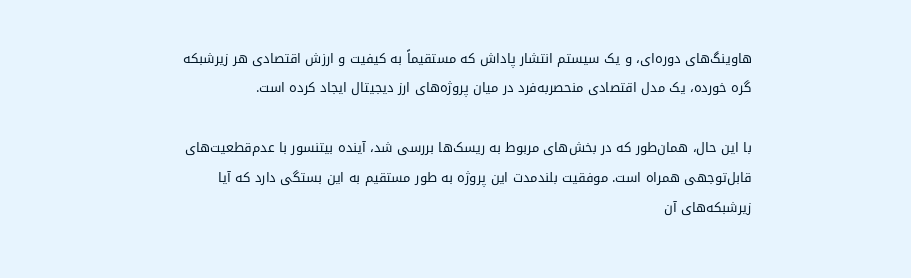هاوینگ‌های دوره‌ای، و یک سیستم انتشار پاداش که مستقیماً به کیفیت و ارزش اقتصادی هر زیرشبکه گره خورده، یک مدل اقتصادی منحصربه‌فرد در میان پروژه‌های ارز دیجیتال ایجاد کرده است.

با این حال، همان‌طور که در بخش‌های مربوط به ریسک‌ها بررسی شد، آینده بیتنسور با عدم‌قطعیت‌های قابل‌توجهی همراه است. موفقیت بلندمدت این پروژه به طور مستقیم به این بستگی دارد که آیا زیرشبکه‌های آن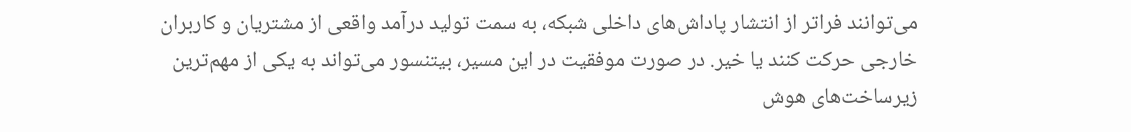می‌توانند فراتر از انتشار پاداش‌های داخلی شبکه، به سمت تولید درآمد واقعی از مشتریان و کاربران خارجی حرکت کنند یا خیر. در صورت موفقیت در این مسیر، بیتنسور می‌تواند به یکی از مهم‌ترین زیرساخت‌های هوش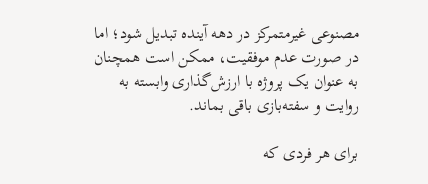مصنوعی غیرمتمرکز در دهه آینده تبدیل شود؛ اما در صورت عدم موفقیت، ممکن است همچنان به عنوان یک پروژه با ارزش‌گذاری وابسته به روایت و سفته‌بازی باقی بماند.

برای هر فردی که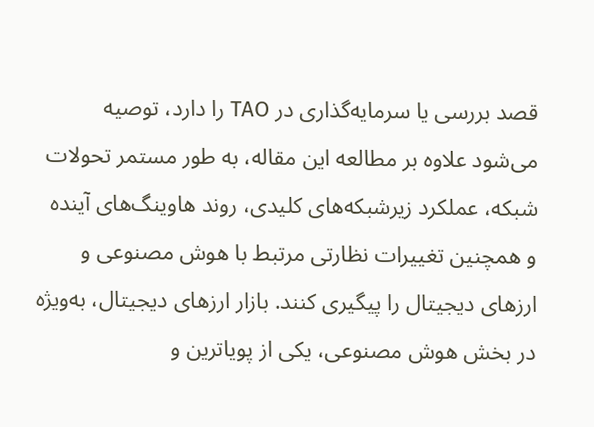قصد بررسی یا سرمایه‌گذاری در TAO را دارد، توصیه می‌شود علاوه بر مطالعه این مقاله، به طور مستمر تحولات شبکه، عملکرد زیرشبکه‌های کلیدی، روند هاوینگ‌های آینده و همچنین تغییرات نظارتی مرتبط با هوش مصنوعی و ارزهای دیجیتال را پیگیری کنند. بازار ارزهای دیجیتال، به‌ویژه در بخش هوش مصنوعی، یکی از پویاترین و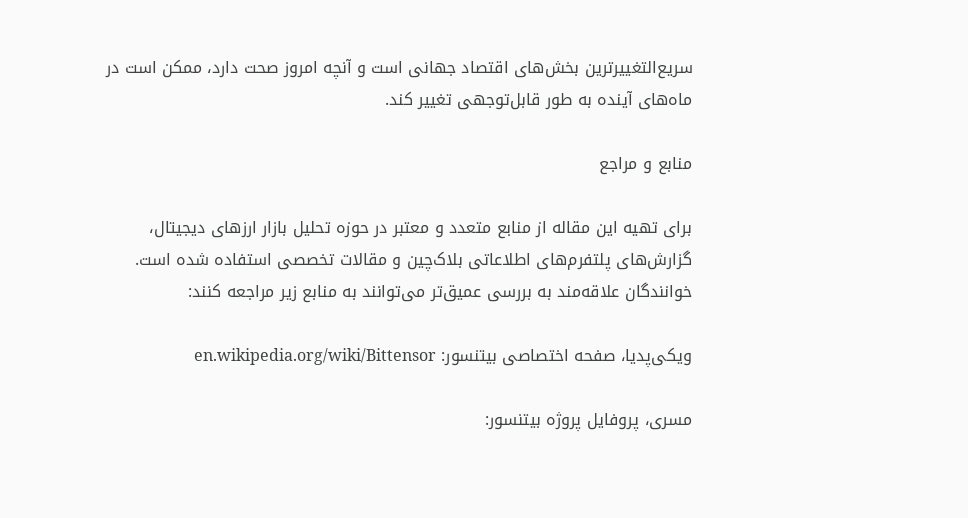سریع‌التغییرترین بخش‌های اقتصاد جهانی است و آنچه امروز صحت دارد، ممکن است در ماه‌های آینده به طور قابل‌توجهی تغییر کند.

منابع و مراجع

برای تهیه این مقاله از منابع متعدد و معتبر در حوزه تحلیل بازار ارزهای دیجیتال، گزارش‌های پلتفرم‌های اطلاعاتی بلاک‌چین و مقالات تخصصی استفاده شده است. خوانندگان علاقه‌مند به بررسی عمیق‌تر می‌توانند به منابع زیر مراجعه کنند:

ویکی‌پدیا، صفحه اختصاصی بیتنسور: en.wikipedia.org/wiki/Bittensor

مسری، پروفایل پروژه بیتنسور: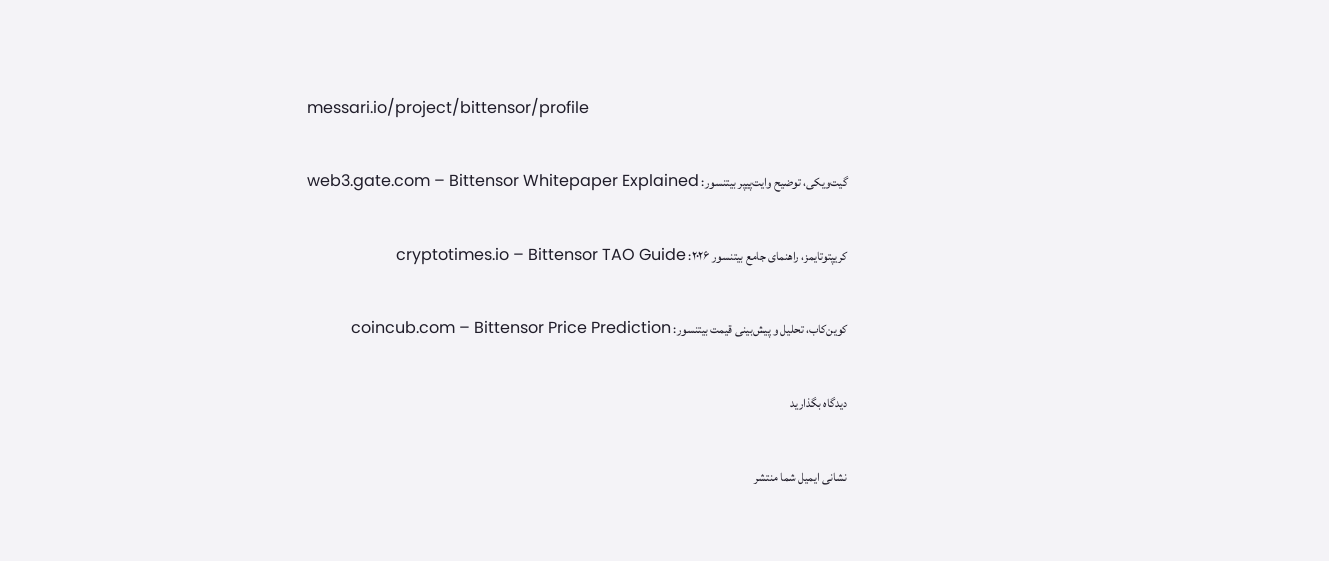messari.io/project/bittensor/profile

گیت‌ویکی، توضیح وایت‌پیپر بیتنسور: web3.gate.com – Bittensor Whitepaper Explained

کریپتوتایمز، راهنمای جامع بیتنسور ۲۰۲۶: cryptotimes.io – Bittensor TAO Guide

کوین‌کاب، تحلیل و پیش‌بینی قیمت بیتنسور: coincub.com – Bittensor Price Prediction

دیدگاه بگذارید

نشانی ایمیل شما منتشر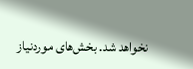نخواهد شد. بخش‌های موردنیاز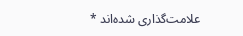علامت‌گذاری شده‌اند *